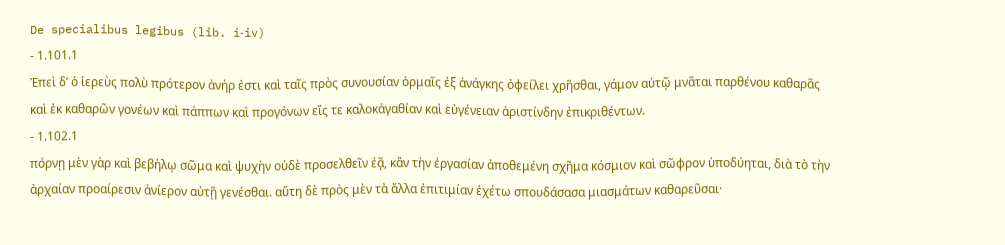De specialibus legibus (lib. i‑iv)
- 1.101.1
Ἐπεὶ δ’ ὁ ἱερεὺς πολὺ πρότερον ἀνήρ ἐστι καὶ ταῖς πρὸς συνουσίαν ὁρμαῖς ἐξ ἀνάγκης ὀφείλει χρῆσθαι, γάμον αὐτῷ μνᾶται παρθένου καθαρᾶς καὶ ἐκ καθαρῶν γονέων καὶ πάππων καὶ προγόνων εἴς τε καλοκἀγαθίαν καὶ εὐγένειαν ἀριστίνδην ἐπικριθέντων.
- 1.102.1
πόρνῃ μὲν γὰρ καὶ βεβήλῳ σῶμα καὶ ψυχὴν οὐδὲ προσελθεῖν ἐᾷ, κἂν τὴν ἐργασίαν ἀποθεμένη σχῆμα κόσμιον καὶ σῶφρον ὑποδύηται, διὰ τὸ τὴν ἀρχαίαν προαίρεσιν ἀνίερον αὐτῇ γενέσθαι. αὕτη δὲ πρὸς μὲν τὰ ἄλλα ἐπιτιμίαν ἐχέτω σπουδάσασα μιασμάτων καθαρεῦσαι·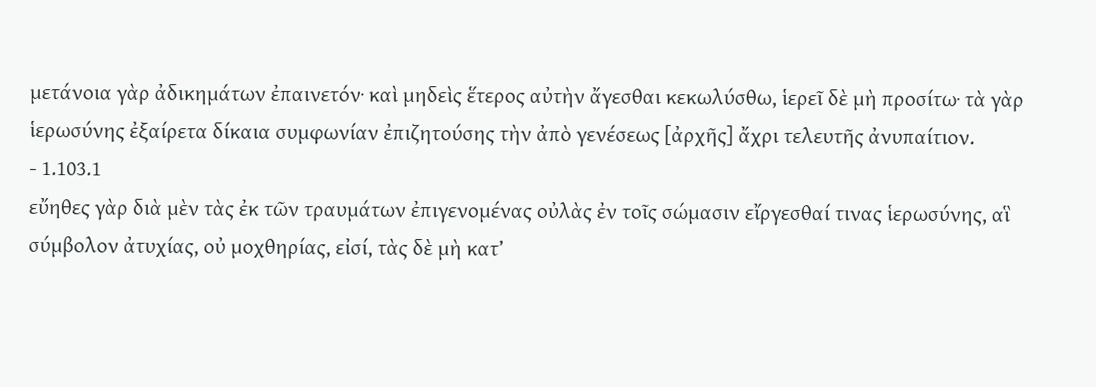μετάνοια γὰρ ἀδικημάτων ἐπαινετόν· καὶ μηδεὶς ἕτερος αὐτὴν ἄγεσθαι κεκωλύσθω, ἱερεῖ δὲ μὴ προσίτω· τὰ γὰρ ἱερωσύνης ἐξαίρετα δίκαια συμφωνίαν ἐπιζητούσης τὴν ἀπὸ γενέσεως [ἀρχῆς] ἄχρι τελευτῆς ἀνυπαίτιον.
- 1.103.1
εὔηθες γὰρ διὰ μὲν τὰς ἐκ τῶν τραυμάτων ἐπιγενομένας οὐλὰς ἐν τοῖς σώμασιν εἴργεσθαί τινας ἱερωσύνης, αἳ σύμβολον ἀτυχίας, οὐ μοχθηρίας, εἰσί, τὰς δὲ μὴ κατ’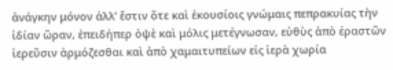ἀνάγκην μόνον ἀλλ’ ἔστιν ὅτε καὶ ἑκουσίοις γνώμαις πεπρακυίας τὴν ἰδίαν ὥραν, ἐπειδήπερ ὀψὲ καὶ μόλις μετέγνωσαν, εὐθὺς ἀπὸ ἐραστῶν ἱερεῦσιν ἁρμόζεσθαι καὶ ἀπὸ χαμαιτυπείων εἰς ἱερὰ χωρία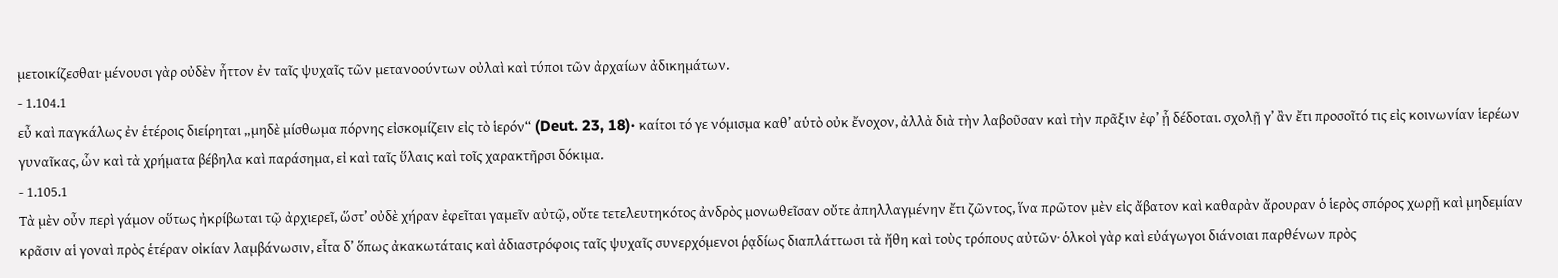μετοικίζεσθαι· μένουσι γὰρ οὐδὲν ἧττον ἐν ταῖς ψυχαῖς τῶν μετανοούντων οὐλαὶ καὶ τύποι τῶν ἀρχαίων ἀδικημάτων.
- 1.104.1
εὖ καὶ παγκάλως ἐν ἑτέροις διείρηται „μηδὲ μίσθωμα πόρνης εἰσκομίζειν εἰς τὸ ἱερόν“ (Deut. 23, 18)· καίτοι τό γε νόμισμα καθ’ αὑτὸ οὐκ ἔνοχον, ἀλλὰ διὰ τὴν λαβοῦσαν καὶ τὴν πρᾶξιν ἐφ’ ᾗ δέδοται. σχολῇ γ’ ἂν ἔτι προσοῖτό τις εἰς κοινωνίαν ἱερέων γυναῖκας, ὧν καὶ τὰ χρήματα βέβηλα καὶ παράσημα, εἰ καὶ ταῖς ὕλαις καὶ τοῖς χαρακτῆρσι δόκιμα.
- 1.105.1
Τὰ μὲν οὖν περὶ γάμον οὕτως ἠκρίβωται τῷ ἀρχιερεῖ, ὥστ’ οὐδὲ χήραν ἐφεῖται γαμεῖν αὐτῷ, οὔτε τετελευτηκότος ἀνδρὸς μονωθεῖσαν οὔτε ἀπηλλαγμένην ἔτι ζῶντος, ἵνα πρῶτον μὲν εἰς ἄβατον καὶ καθαρὰν ἄρουραν ὁ ἱερὸς σπόρος χωρῇ καὶ μηδεμίαν κρᾶσιν αἱ γοναὶ πρὸς ἑτέραν οἰκίαν λαμβάνωσιν, εἶτα δ’ ὅπως ἀκακωτάταις καὶ ἀδιαστρόφοις ταῖς ψυχαῖς συνερχόμενοι ῥᾳδίως διαπλάττωσι τὰ ἤθη καὶ τοὺς τρόπους αὐτῶν· ὁλκοὶ γὰρ καὶ εὐάγωγοι διάνοιαι παρθένων πρὸς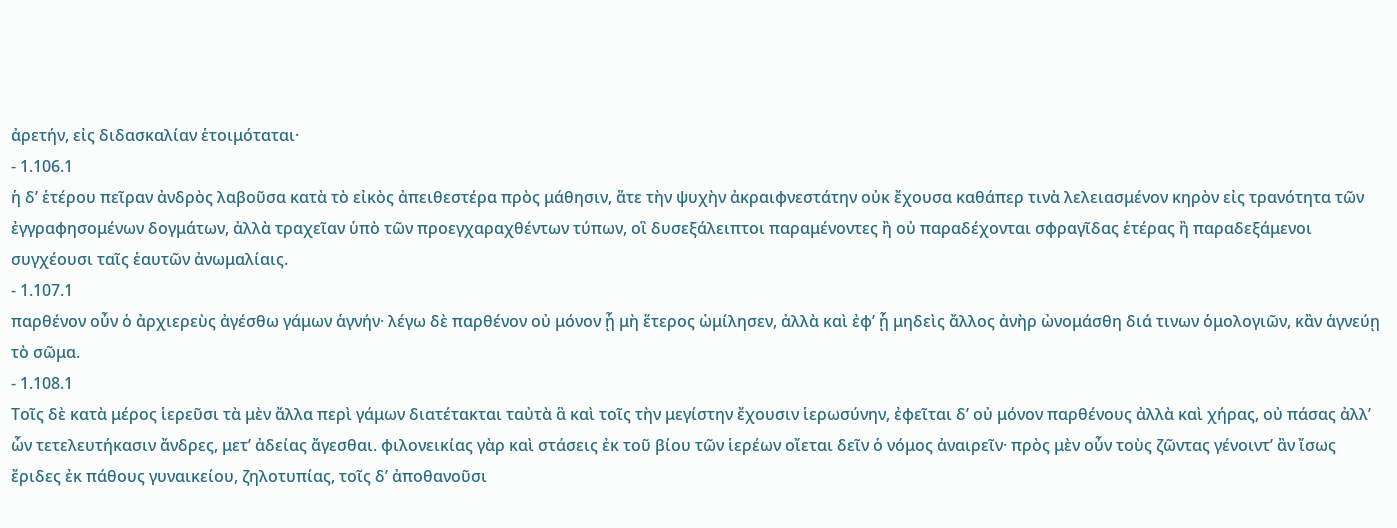ἀρετήν, εἰς διδασκαλίαν ἑτοιμόταται·
- 1.106.1
ἡ δ’ ἑτέρου πεῖραν ἀνδρὸς λαβοῦσα κατὰ τὸ εἰκὸς ἀπειθεστέρα πρὸς μάθησιν, ἅτε τὴν ψυχὴν ἀκραιφνεστάτην οὐκ ἔχουσα καθάπερ τινὰ λελειασμένον κηρὸν εἰς τρανότητα τῶν ἐγγραφησομένων δογμάτων, ἀλλὰ τραχεῖαν ὑπὸ τῶν προεγχαραχθέντων τύπων, οἳ δυσεξάλειπτοι παραμένοντες ἢ οὐ παραδέχονται σφραγῖδας ἑτέρας ἢ παραδεξάμενοι συγχέουσι ταῖς ἑαυτῶν ἀνωμαλίαις.
- 1.107.1
παρθένον οὖν ὁ ἀρχιερεὺς ἀγέσθω γάμων ἁγνήν· λέγω δὲ παρθένον οὐ μόνον ᾗ μὴ ἕτερος ὡμίλησεν, ἀλλὰ καὶ ἐφ’ ᾗ μηδεὶς ἄλλος ἀνὴρ ὠνομάσθη διά τινων ὁμολογιῶν, κἂν ἁγνεύῃ τὸ σῶμα.
- 1.108.1
Τοῖς δὲ κατὰ μέρος ἱερεῦσι τὰ μὲν ἄλλα περὶ γάμων διατέτακται ταὐτὰ ἃ καὶ τοῖς τὴν μεγίστην ἔχουσιν ἱερωσύνην, ἐφεῖται δ’ οὐ μόνον παρθένους ἀλλὰ καὶ χήρας, οὐ πάσας ἀλλ’ ὧν τετελευτήκασιν ἄνδρες, μετ’ ἀδείας ἄγεσθαι. φιλονεικίας γὰρ καὶ στάσεις ἐκ τοῦ βίου τῶν ἱερέων οἴεται δεῖν ὁ νόμος ἀναιρεῖν· πρὸς μὲν οὖν τοὺς ζῶντας γένοιντ’ ἂν ἴσως ἔριδες ἐκ πάθους γυναικείου, ζηλοτυπίας, τοῖς δ’ ἀποθανοῦσι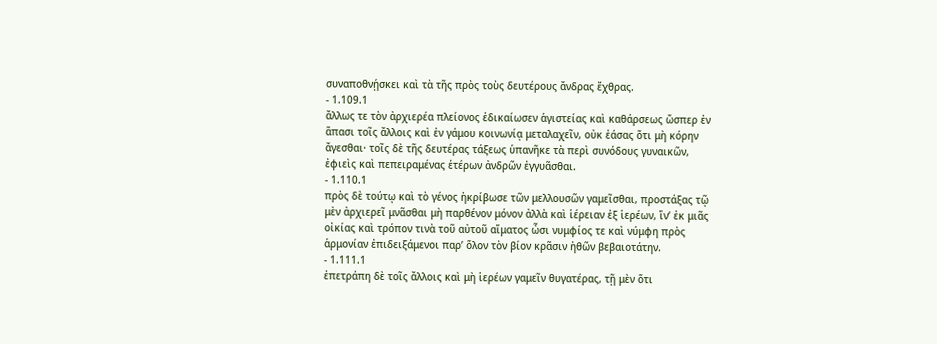συναποθνῄσκει καὶ τὰ τῆς πρὸς τοὺς δευτέρους ἄνδρας ἔχθρας.
- 1.109.1
ἄλλως τε τὸν ἀρχιερέα πλείονος ἐδικαίωσεν ἁγιστείας καὶ καθάρσεως ὥσπερ ἐν ἅπασι τοῖς ἄλλοις καὶ ἐν γάμου κοινωνίᾳ μεταλαχεῖν, οὐκ ἐάσας ὅτι μὴ κόρην ἄγεσθαι· τοῖς δὲ τῆς δευτέρας τάξεως ὑπανῆκε τὰ περὶ συνόδους γυναικῶν, ἐφιεὶς καὶ πεπειραμένας ἑτέρων ἀνδρῶν ἐγγυᾶσθαι.
- 1.110.1
πρὸς δὲ τούτῳ καὶ τὸ γένος ἠκρίβωσε τῶν μελλουσῶν γαμεῖσθαι, προστάξας τῷ μὲν ἀρχιερεῖ μνᾶσθαι μὴ παρθένον μόνον ἀλλὰ καὶ ἱέρειαν ἐξ ἱερέων, ἵν’ ἐκ μιᾶς οἰκίας καὶ τρόπον τινὰ τοῦ αὐτοῦ αἵματος ὦσι νυμφίος τε καὶ νύμφη πρὸς ἁρμονίαν ἐπιδειξάμενοι παρ’ ὅλον τὸν βίον κρᾶσιν ἠθῶν βεβαιοτάτην.
- 1.111.1
ἐπετράπη δὲ τοῖς ἄλλοις καὶ μὴ ἱερέων γαμεῖν θυγατέρας, τῇ μὲν ὅτι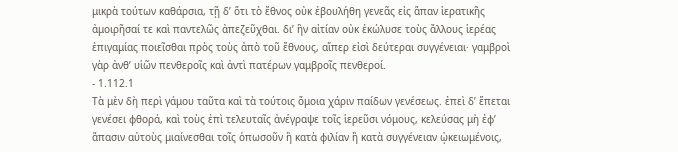μικρὰ τούτων καθάρσια, τῇ δ’ ὅτι τὸ ἔθνος οὐκ ἐβουλήθη γενεᾶς εἰς ἅπαν ἱερατικῆς ἀμοιρῆσαί τε καὶ παντελῶς ἀπεζεῦχθαι. δι’ ἣν αἰτίαν οὐκ ἐκώλυσε τοὺς ἄλλους ἱερέας ἐπιγαμίας ποιεῖσθαι πρὸς τοὺς ἀπὸ τοῦ ἔθνους, αἵπερ εἰσὶ δεύτεραι συγγένειαι· γαμβροὶ γὰρ ἀνθ’ υἱῶν πενθεροῖς καὶ ἀντὶ πατέρων γαμβροῖς πενθεροί.
- 1.112.1
Τὰ μὲν δὴ περὶ γάμου ταῦτα καὶ τὰ τούτοις ὅμοια χάριν παίδων γενέσεως. ἐπεὶ δ’ ἕπεται γενέσει φθορά, καὶ τοὺς ἐπὶ τελευταῖς ἀνέγραψε τοῖς ἱερεῦσι νόμους, κελεύσας μὴ ἐφ’ ἅπασιν αὐτοὺς μιαίνεσθαι τοῖς ὁπωσοῦν ἢ κατὰ φιλίαν ἢ κατὰ συγγένειαν ᾠκειωμένοις,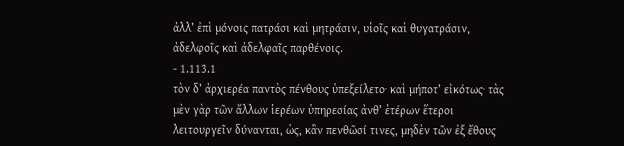ἀλλ’ ἐπὶ μόνοις πατράσι καὶ μητράσιν, υἱοῖς καὶ θυγατράσιν, ἀδελφοῖς καὶ ἀδελφαῖς παρθένοις.
- 1.113.1
τὸν δ’ ἀρχιερέα παντὸς πένθους ὑπεξείλετο· καὶ μήποτ’ εἰκότως· τὰς μὲν γὰρ τῶν ἄλλων ἱερέων ὑπηρεσίας ἀνθ’ ἑτέρων ἕτεροι λειτουργεῖν δύνανται, ὡς, κἂν πενθῶσί τινες, μηδὲν τῶν ἐξ ἔθους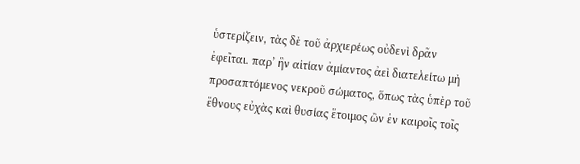ὑστερίζειν, τὰς δὲ τοῦ ἀρχιερέως οὐδενὶ δρᾶν ἐφεῖται. παρ’ ἣν αἰτίαν ἀμίαντος ἀεὶ διατελείτω μὴ προσαπτόμενος νεκροῦ σώματος, ὅπως τὰς ὑπὲρ τοῦ ἔθνους εὐχὰς καὶ θυσίας ἕτοιμος ὢν ἐν καιροῖς τοῖς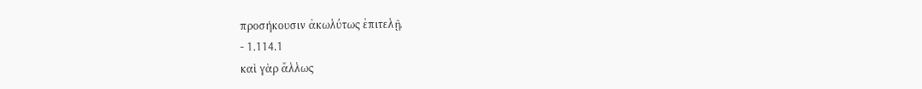προσήκουσιν ἀκωλύτως ἐπιτελῇ.
- 1.114.1
καὶ γὰρ ἄλλως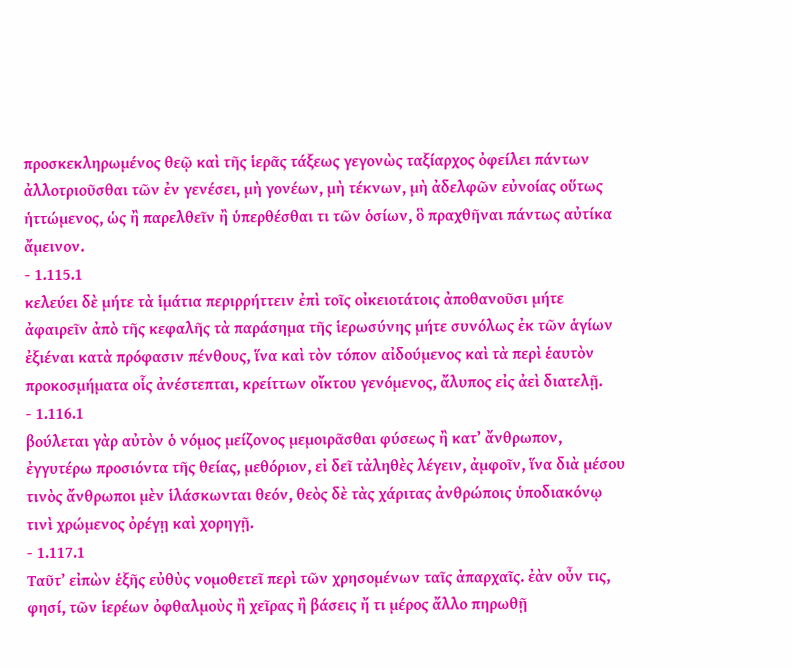προσκεκληρωμένος θεῷ καὶ τῆς ἱερᾶς τάξεως γεγονὼς ταξίαρχος ὀφείλει πάντων ἀλλοτριοῦσθαι τῶν ἐν γενέσει, μὴ γονέων, μὴ τέκνων, μὴ ἀδελφῶν εὐνοίας οὕτως ἡττώμενος, ὡς ἢ παρελθεῖν ἢ ὑπερθέσθαι τι τῶν ὁσίων, ὃ πραχθῆναι πάντως αὐτίκα ἄμεινον.
- 1.115.1
κελεύει δὲ μήτε τὰ ἱμάτια περιρρήττειν ἐπὶ τοῖς οἰκειοτάτοις ἀποθανοῦσι μήτε ἀφαιρεῖν ἀπὸ τῆς κεφαλῆς τὰ παράσημα τῆς ἱερωσύνης μήτε συνόλως ἐκ τῶν ἁγίων ἐξιέναι κατὰ πρόφασιν πένθους, ἵνα καὶ τὸν τόπον αἰδούμενος καὶ τὰ περὶ ἑαυτὸν προκοσμήματα οἷς ἀνέστεπται, κρείττων οἴκτου γενόμενος, ἄλυπος εἰς ἀεὶ διατελῇ.
- 1.116.1
βούλεται γὰρ αὐτὸν ὁ νόμος μείζονος μεμοιρᾶσθαι φύσεως ἢ κατ’ ἄνθρωπον, ἐγγυτέρω προσιόντα τῆς θείας, μεθόριον, εἰ δεῖ τἀληθὲς λέγειν, ἀμφοῖν, ἵνα διὰ μέσου τινὸς ἄνθρωποι μὲν ἱλάσκωνται θεόν, θεὸς δὲ τὰς χάριτας ἀνθρώποις ὑποδιακόνῳ τινὶ χρώμενος ὀρέγῃ καὶ χορηγῇ.
- 1.117.1
Ταῦτ’ εἰπὼν ἑξῆς εὐθὺς νομοθετεῖ περὶ τῶν χρησομένων ταῖς ἀπαρχαῖς. ἐὰν οὖν τις, φησί, τῶν ἱερέων ὀφθαλμοὺς ἢ χεῖρας ἢ βάσεις ἤ τι μέρος ἄλλο πηρωθῇ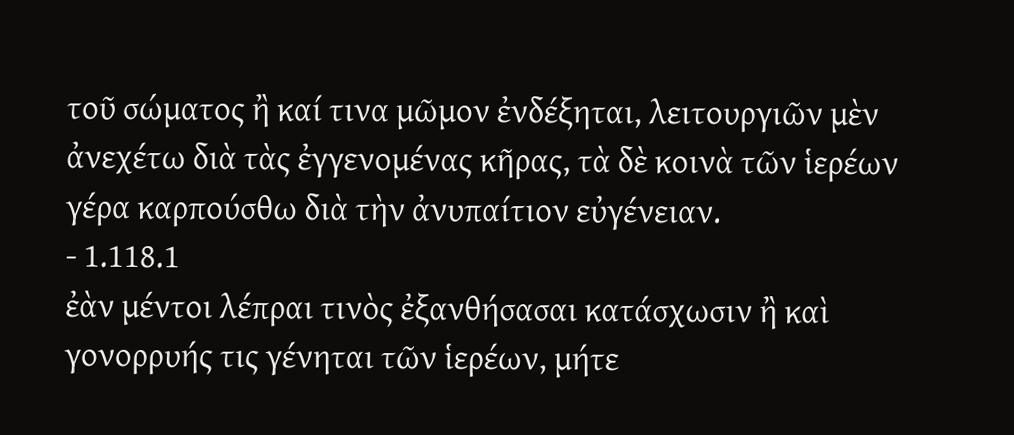τοῦ σώματος ἢ καί τινα μῶμον ἐνδέξηται, λειτουργιῶν μὲν ἀνεχέτω διὰ τὰς ἐγγενομένας κῆρας, τὰ δὲ κοινὰ τῶν ἱερέων γέρα καρπούσθω διὰ τὴν ἀνυπαίτιον εὐγένειαν.
- 1.118.1
ἐὰν μέντοι λέπραι τινὸς ἐξανθήσασαι κατάσχωσιν ἢ καὶ γονορρυής τις γένηται τῶν ἱερέων, μήτε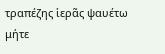τραπέζης ἱερᾶς ψαυέτω μήτε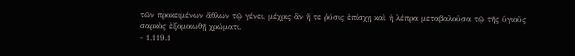τῶν προκειμένων ἄθλων τῷ γένει, μέχρις ἂν ἥ τε ῥύσις ἐπίσχῃ καὶ ἡ λέπρα μεταβαλοῦσα τῷ τῆς ὑγιοῦς σαρκὸς ἐξομοιωθῇ χρώματι.
- 1.119.1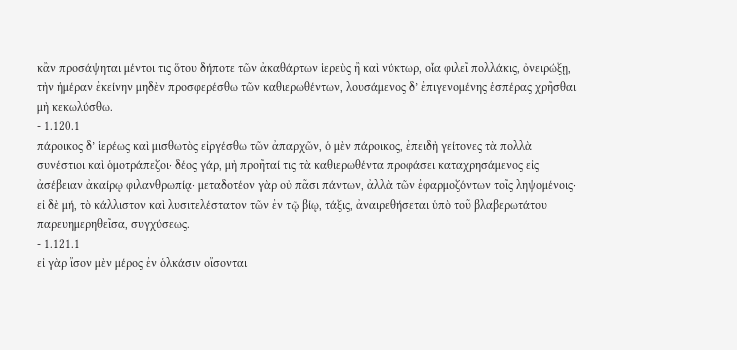κἂν προσάψηται μέντοι τις ὅτου δήποτε τῶν ἀκαθάρτων ἱερεὺς ἢ καὶ νύκτωρ, οἷα φιλεῖ πολλάκις, ὀνειρώξῃ, τὴν ἡμέραν ἐκείνην μηδὲν προσφερέσθω τῶν καθιερωθέντων, λουσάμενος δ’ ἐπιγενομένης ἑσπέρας χρῆσθαι μὴ κεκωλύσθω.
- 1.120.1
πάροικος δ’ ἱερέως καὶ μισθωτὸς εἰργέσθω τῶν ἀπαρχῶν, ὁ μὲν πάροικος, ἐπειδὴ γείτονες τὰ πολλὰ συνέστιοι καὶ ὁμοτράπεζοι· δέος γάρ, μὴ προῆταί τις τὰ καθιερωθέντα προφάσει καταχρησάμενος εἰς ἀσέβειαν ἀκαίρῳ φιλανθρωπίᾳ· μεταδοτέον γὰρ οὐ πᾶσι πάντων, ἀλλὰ τῶν ἐφαρμοζόντων τοῖς ληψομένοις· εἰ δὲ μή, τὸ κάλλιστον καὶ λυσιτελέστατον τῶν ἐν τῷ βίῳ, τάξις, ἀναιρεθήσεται ὑπὸ τοῦ βλαβερωτάτου παρευημερηθεῖσα, συγχύσεως.
- 1.121.1
εἰ γὰρ ἴσον μὲν μέρος ἐν ὁλκάσιν οἴσονται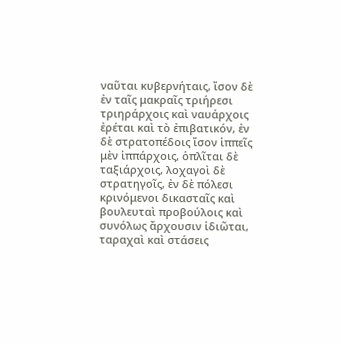ναῦται κυβερνήταις, ἴσον δὲ ἐν ταῖς μακραῖς τριήρεσι τριηράρχοις καὶ ναυάρχοις ἐρέται καὶ τὸ ἐπιβατικόν, ἐν δὲ στρατοπέδοις ἴσον ἱππεῖς μὲν ἱππάρχοις, ὁπλῖται δὲ ταξιάρχοις, λοχαγοὶ δὲ στρατηγοῖς, ἐν δὲ πόλεσι κρινόμενοι δικασταῖς καὶ βουλευταὶ προβούλοις καὶ συνόλως ἄρχουσιν ἰδιῶται, ταραχαὶ καὶ στάσεις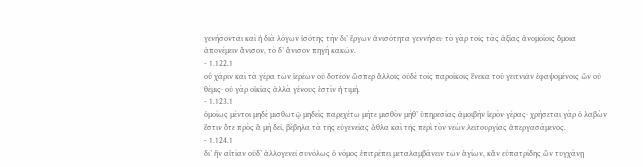γενήσονται καὶ ἡ διὰ λόγων ἰσότης τὴν δι’ ἔργων ἀνισότητα γεννήσει· τὸ γὰρ τοῖς τὰς ἀξίας ἀνομοίοις ὅμοια ἀπονέμειν ἄνισον, τὸ δ’ ἄνισον πηγὴ κακῶν.
- 1.122.1
οὗ χάριν καὶ τὰ γέρα τῶν ἱερέων οὐ δοτέον ὥσπερ ἄλλοις οὐδὲ τοῖς παροίκοις ἕνεκα τοῦ γειτνιᾶν ἐφαψομένοις ὧν οὐ θέμις· οὐ γὰρ οἰκίας ἀλλὰ γένους ἐστὶν ἡ τιμή.
- 1.123.1
ὁμοίως μέντοι μηδὲ μισθωτῷ μηδεὶς παρεχέτω μήτε μισθὸν μήθ’ ὑπηρεσίας ἀμοιβὴν ἱερὸν γέρας· χρήσεται γὰρ ὁ λαβὼν ἔστιν ὅτε πρὸς ἃ μὴ δεῖ, βέβηλα τὰ τῆς εὐγενείας ἆθλα καὶ τῆς περὶ τὸν νεὼν λειτουργίας ἀπεργασάμενος.
- 1.124.1
δι’ ἣν αἰτίαν οὐδ’ ἀλλογενεῖ συνόλως ὁ νόμος ἐπιτρέπει μεταλαμβάνειν τῶν ἁγίων, κἂν εὐπατρίδης ὢν τυγχάνῃ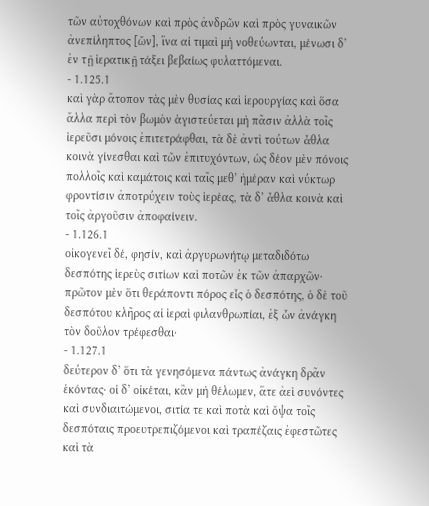τῶν αὐτοχθόνων καὶ πρὸς ἀνδρῶν καὶ πρὸς γυναικῶν ἀνεπίληπτος [ὤν], ἵνα αἱ τιμαὶ μὴ νοθεύωνται, μένωσι δ’ ἐν τῇ ἱερατικῇ τάξει βεβαίως φυλαττόμεναι.
- 1.125.1
καὶ γὰρ ἄτοπον τὰς μὲν θυσίας καὶ ἱερουργίας καὶ ὅσα ἄλλα περὶ τὸν βωμὸν ἁγιστεύεται μὴ πᾶσιν ἀλλὰ τοῖς ἱερεῦσι μόνοις ἐπιτετράφθαι, τὰ δὲ ἀντὶ τούτων ἆθλα κοινὰ γίνεσθαι καὶ τῶν ἐπιτυχόντων, ὡς δέον μὲν πόνοις πολλοῖς καὶ καμάτοις καὶ ταῖς μεθ’ ἡμέραν καὶ νύκτωρ φροντίσιν ἀποτρύχειν τοὺς ἱερέας, τὰ δ’ ἆθλα κοινὰ καὶ τοῖς ἀργοῦσιν ἀποφαίνειν.
- 1.126.1
οἰκογενεῖ δέ, φησίν, καὶ ἀργυρωνήτῳ μεταδιδότω δεσπότης ἱερεὺς σιτίων καὶ ποτῶν ἐκ τῶν ἀπαρχῶν· πρῶτον μὲν ὅτι θεράποντι πόρος εἷς ὁ δεσπότης, ὁ δὲ τοῦ δεσπότου κλῆρος αἱ ἱεραὶ φιλανθρωπίαι, ἐξ ὧν ἀνάγκη τὸν δοῦλον τρέφεσθαι·
- 1.127.1
δεύτερον δ’ ὅτι τὰ γενησόμενα πάντως ἀνάγκη δρᾶν ἑκόντας· οἱ δ’ οἰκέται, κἂν μὴ θέλωμεν, ἅτε ἀεὶ συνόντες καὶ συνδιαιτώμενοι, σιτία τε καὶ ποτὰ καὶ ὄψα τοῖς δεσπόταις προευτρεπιζόμενοι καὶ τραπέζαις ἐφεστῶτες καὶ τὰ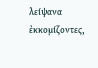λείψανα ἐκκομίζοντες,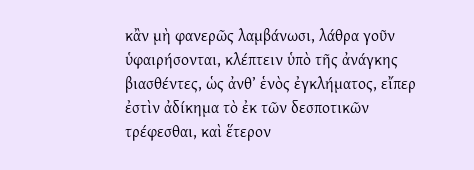κἂν μὴ φανερῶς λαμβάνωσι, λάθρα γοῦν ὑφαιρήσονται, κλέπτειν ὑπὸ τῆς ἀνάγκης βιασθέντες, ὡς ἀνθ’ ἑνὸς ἐγκλήματος, εἴπερ ἐστὶν ἀδίκημα τὸ ἐκ τῶν δεσποτικῶν τρέφεσθαι, καὶ ἕτερον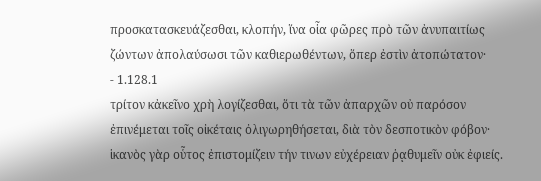προσκατασκευάζεσθαι, κλοπήν, ἵνα οἷα φῶρες πρὸ τῶν ἀνυπαιτίως ζώντων ἀπολαύσωσι τῶν καθιερωθέντων, ὅπερ ἐστὶν ἀτοπώτατον·
- 1.128.1
τρίτον κἀκεῖνο χρὴ λογίζεσθαι, ὅτι τὰ τῶν ἀπαρχῶν οὐ παρόσον ἐπινέμεται τοῖς οἰκέταις ὀλιγωρηθήσεται, διὰ τὸν δεσποτικὸν φόβον· ἱκανὸς γὰρ οὗτος ἐπιστομίζειν τήν τινων εὐχέρειαν ῥᾳθυμεῖν οὐκ ἐφιείς.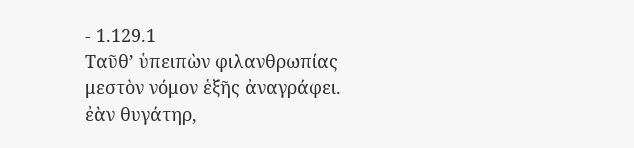- 1.129.1
Ταῦθ’ ὑπειπὼν φιλανθρωπίας μεστὸν νόμον ἑξῆς ἀναγράφει. ἐὰν θυγάτηρ,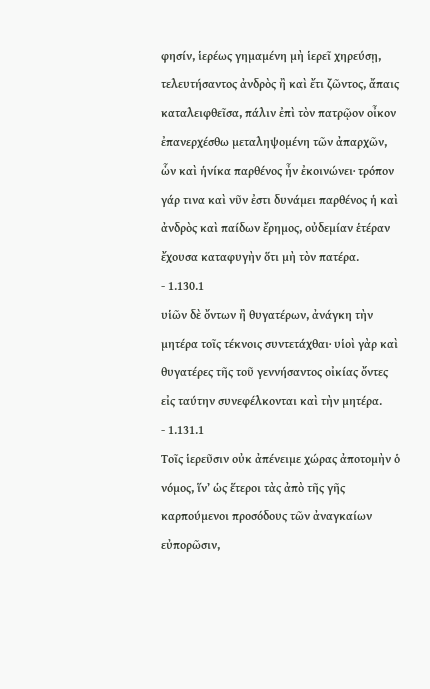φησίν, ἱερέως γημαμένη μὴ ἱερεῖ χηρεύσῃ, τελευτήσαντος ἀνδρὸς ἢ καὶ ἔτι ζῶντος, ἄπαις καταλειφθεῖσα, πάλιν ἐπὶ τὸν πατρῷον οἶκον ἐπανερχέσθω μεταληψομένη τῶν ἀπαρχῶν, ὧν καὶ ἡνίκα παρθένος ἦν ἐκοινώνει· τρόπον γάρ τινα καὶ νῦν ἐστι δυνάμει παρθένος ἡ καὶ ἀνδρὸς καὶ παίδων ἔρημος, οὐδεμίαν ἑτέραν ἔχουσα καταφυγὴν ὅτι μὴ τὸν πατέρα.
- 1.130.1
υἱῶν δὲ ὄντων ἢ θυγατέρων, ἀνάγκη τὴν μητέρα τοῖς τέκνοις συντετάχθαι· υἱοὶ γὰρ καὶ θυγατέρες τῆς τοῦ γεννήσαντος οἰκίας ὄντες εἰς ταύτην συνεφέλκονται καὶ τὴν μητέρα.
- 1.131.1
Τοῖς ἱερεῦσιν οὐκ ἀπένειμε χώρας ἀποτομὴν ὁ νόμος, ἵν’ ὡς ἕτεροι τὰς ἀπὸ τῆς γῆς καρπούμενοι προσόδους τῶν ἀναγκαίων εὐπορῶσιν,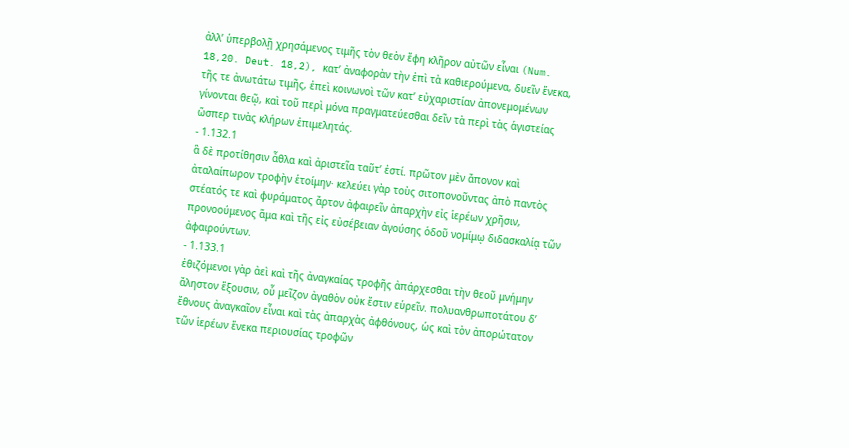ἀλλ’ ὑπερβολῇ χρησάμενος τιμῆς τὸν θεὸν ἔφη κλῆρον αὐτῶν εἶναι (Num. 18,20. Deut. 18,2), κατ’ ἀναφορὰν τὴν ἐπὶ τὰ καθιερούμενα, δυεῖν ἕνεκα, τῆς τε ἀνωτάτω τιμῆς, ἐπεὶ κοινωνοὶ τῶν κατ’ εὐχαριστίαν ἀπονεμομένων γίνονται θεῷ, καὶ τοῦ περὶ μόνα πραγματεύεσθαι δεῖν τὰ περὶ τὰς ἁγιστείας ὥσπερ τινὰς κλήρων ἐπιμελητάς.
- 1.132.1
ἃ δὲ προτίθησιν ἆθλα καὶ ἀριστεῖα ταῦτ’ ἐστί. πρῶτον μὲν ἄπονον καὶ ἀταλαίπωρον τροφὴν ἑτοίμην· κελεύει γὰρ τοὺς σιτοπονοῦντας ἀπὸ παντὸς στέατός τε καὶ φυράματος ἄρτον ἀφαιρεῖν ἀπαρχὴν εἰς ἱερέων χρῆσιν, προνοούμενος ἅμα καὶ τῆς εἰς εὐσέβειαν ἀγούσης ὁδοῦ νομίμῳ διδασκαλίᾳ τῶν ἀφαιρούντων.
- 1.133.1
ἐθιζόμενοι γὰρ ἀεὶ καὶ τῆς ἀναγκαίας τροφῆς ἀπάρχεσθαι τὴν θεοῦ μνήμην ἄληστον ἕξουσιν, οὗ μεῖζον ἀγαθὸν οὐκ ἔστιν εὑρεῖν. πολυανθρωποτάτου δ’ ἔθνους ἀναγκαῖον εἶναι καὶ τὰς ἀπαρχὰς ἀφθόνους, ὡς καὶ τὸν ἀπορώτατον τῶν ἱερέων ἕνεκα περιουσίας τροφῶν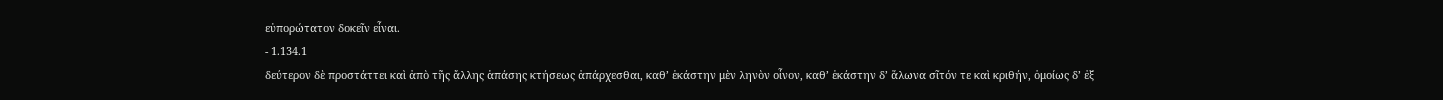εὐπορώτατον δοκεῖν εἶναι.
- 1.134.1
δεύτερον δὲ προστάττει καὶ ἀπὸ τῆς ἄλλης ἁπάσης κτήσεως ἀπάρχεσθαι, καθ’ ἑκάστην μὲν ληνὸν οἶνον, καθ’ ἑκάστην δ’ ἅλωνα σῖτόν τε καὶ κριθήν, ὁμοίως δ’ ἐξ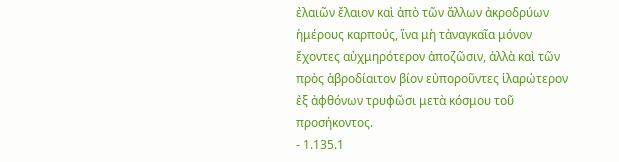ἐλαιῶν ἔλαιον καὶ ἀπὸ τῶν ἄλλων ἀκροδρύων ἡμέρους καρπούς, ἵνα μὴ τἀναγκαῖα μόνον ἔχοντες αὐχμηρότερον ἀποζῶσιν, ἀλλὰ καὶ τῶν πρὸς ἁβροδίαιτον βίον εὐποροῦντες ἱλαρώτερον ἐξ ἀφθόνων τρυφῶσι μετὰ κόσμου τοῦ προσήκοντος.
- 1.135.1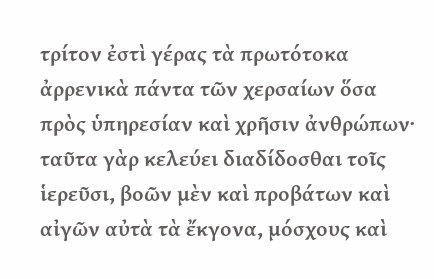τρίτον ἐστὶ γέρας τὰ πρωτότοκα ἀρρενικὰ πάντα τῶν χερσαίων ὅσα πρὸς ὑπηρεσίαν καὶ χρῆσιν ἀνθρώπων· ταῦτα γὰρ κελεύει διαδίδοσθαι τοῖς ἱερεῦσι, βοῶν μὲν καὶ προβάτων καὶ αἰγῶν αὐτὰ τὰ ἔκγονα, μόσχους καὶ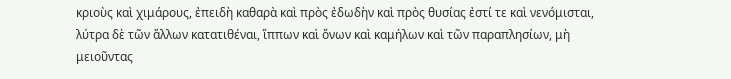κριοὺς καὶ χιμάρους, ἐπειδὴ καθαρὰ καὶ πρὸς ἐδωδὴν καὶ πρὸς θυσίας ἐστί τε καὶ νενόμισται, λύτρα δὲ τῶν ἄλλων κατατιθέναι, ἵππων καὶ ὄνων καὶ καμήλων καὶ τῶν παραπλησίων, μὴ μειοῦντας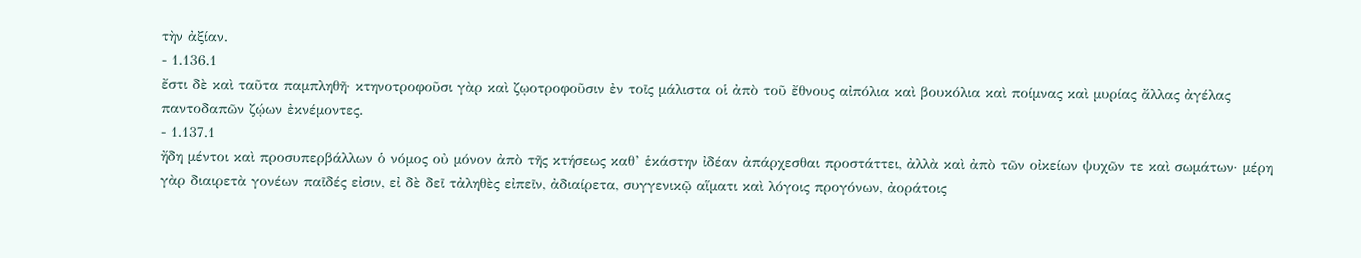τὴν ἀξίαν.
- 1.136.1
ἔστι δὲ καὶ ταῦτα παμπληθῆ· κτηνοτροφοῦσι γὰρ καὶ ζῳοτροφοῦσιν ἐν τοῖς μάλιστα οἱ ἀπὸ τοῦ ἔθνους αἰπόλια καὶ βουκόλια καὶ ποίμνας καὶ μυρίας ἄλλας ἀγέλας παντοδαπῶν ζῴων ἐκνέμοντες.
- 1.137.1
ἤδη μέντοι καὶ προσυπερβάλλων ὁ νόμος οὐ μόνον ἀπὸ τῆς κτήσεως καθ’ ἑκάστην ἰδέαν ἀπάρχεσθαι προστάττει, ἀλλὰ καὶ ἀπὸ τῶν οἰκείων ψυχῶν τε καὶ σωμάτων· μέρη γὰρ διαιρετὰ γονέων παῖδές εἰσιν, εἰ δὲ δεῖ τἀληθὲς εἰπεῖν, ἀδιαίρετα, συγγενικῷ αἵματι καὶ λόγοις προγόνων, ἀοράτοις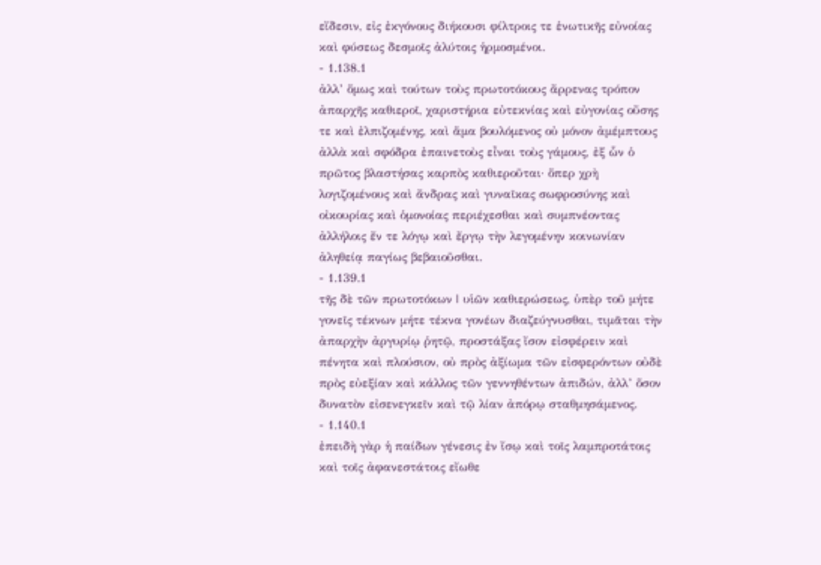εἴδεσιν, εἰς ἐκγόνους διήκουσι φίλτροις τε ἑνωτικῆς εὐνοίας καὶ φύσεως δεσμοῖς ἀλύτοις ἡρμοσμένοι.
- 1.138.1
ἀλλ’ ὅμως καὶ τούτων τοὺς πρωτοτόκους ἄρρενας τρόπον ἀπαρχῆς καθιεροῖ, χαριστήρια εὐτεκνίας καὶ εὐγονίας οὔσης τε καὶ ἐλπιζομένης, καὶ ἅμα βουλόμενος οὐ μόνον ἀμέμπτους ἀλλὰ καὶ σφόδρα ἐπαινετοὺς εἶναι τοὺς γάμους, ἐξ ὧν ὁ πρῶτος βλαστήσας καρπὸς καθιεροῦται· ὅπερ χρὴ λογιζομένους καὶ ἄνδρας καὶ γυναῖκας σωφροσύνης καὶ οἰκουρίας καὶ ὁμονοίας περιέχεσθαι καὶ συμπνέοντας ἀλλήλοις ἔν τε λόγῳ καὶ ἔργῳ τὴν λεγομένην κοινωνίαν ἀληθείᾳ παγίως βεβαιοῦσθαι.
- 1.139.1
τῆς δὲ τῶν πρωτοτόκων | υἱῶν καθιερώσεως, ὑπὲρ τοῦ μήτε γονεῖς τέκνων μήτε τέκνα γονέων διαζεύγνυσθαι, τιμᾶται τὴν ἀπαρχὴν ἀργυρίῳ ῥητῷ, προστάξας ἴσον εἰσφέρειν καὶ πένητα καὶ πλούσιον, οὐ πρὸς ἀξίωμα τῶν εἰσφερόντων οὐδὲ πρὸς εὐεξίαν καὶ κάλλος τῶν γεννηθέντων ἀπιδών, ἀλλ’ ὅσον δυνατὸν εἰσενεγκεῖν καὶ τῷ λίαν ἀπόρῳ σταθμησάμενος.
- 1.140.1
ἐπειδὴ γὰρ ἡ παίδων γένεσις ἐν ἴσῳ καὶ τοῖς λαμπροτάτοις καὶ τοῖς ἀφανεστάτοις εἴωθε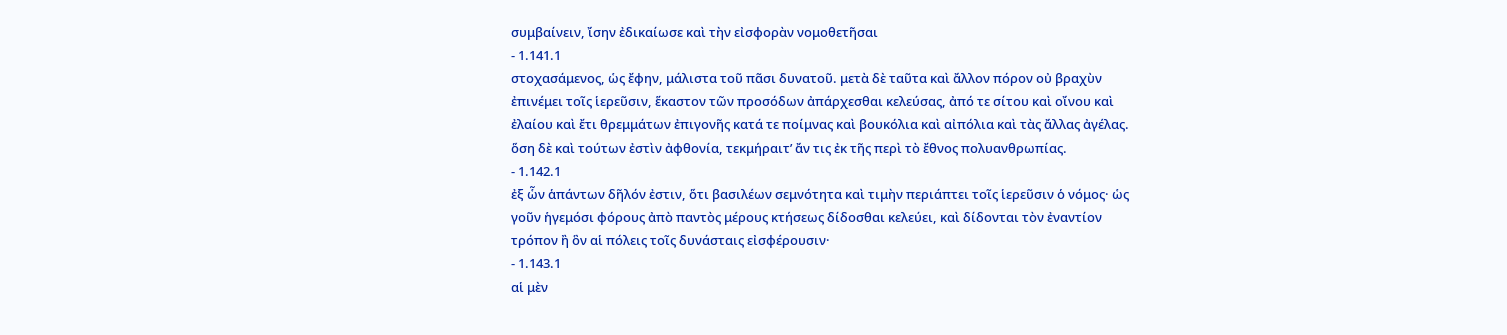συμβαίνειν, ἴσην ἐδικαίωσε καὶ τὴν εἰσφορὰν νομοθετῆσαι
- 1.141.1
στοχασάμενος, ὡς ἔφην, μάλιστα τοῦ πᾶσι δυνατοῦ. μετὰ δὲ ταῦτα καὶ ἄλλον πόρον οὐ βραχὺν ἐπινέμει τοῖς ἱερεῦσιν, ἕκαστον τῶν προσόδων ἀπάρχεσθαι κελεύσας, ἀπό τε σίτου καὶ οἴνου καὶ ἐλαίου καὶ ἔτι θρεμμάτων ἐπιγονῆς κατά τε ποίμνας καὶ βουκόλια καὶ αἰπόλια καὶ τὰς ἄλλας ἀγέλας. ὅση δὲ καὶ τούτων ἐστὶν ἀφθονία, τεκμήραιτ’ ἄν τις ἐκ τῆς περὶ τὸ ἔθνος πολυανθρωπίας.
- 1.142.1
ἐξ ὧν ἁπάντων δῆλόν ἐστιν, ὅτι βασιλέων σεμνότητα καὶ τιμὴν περιάπτει τοῖς ἱερεῦσιν ὁ νόμος· ὡς γοῦν ἡγεμόσι φόρους ἀπὸ παντὸς μέρους κτήσεως δίδοσθαι κελεύει, καὶ δίδονται τὸν ἐναντίον τρόπον ἢ ὃν αἱ πόλεις τοῖς δυνάσταις εἰσφέρουσιν·
- 1.143.1
αἱ μὲν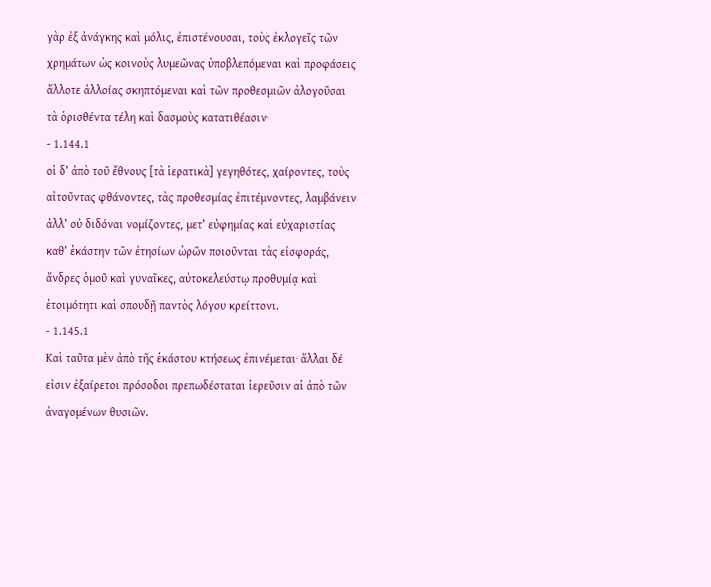γὰρ ἐξ ἀνάγκης καὶ μόλις, ἐπιστένουσαι, τοὺς ἐκλογεῖς τῶν χρημάτων ὡς κοινοὺς λυμεῶνας ὑποβλεπόμεναι καὶ προφάσεις ἄλλοτε ἀλλοίας σκηπτόμεναι καὶ τῶν προθεσμιῶν ἀλογοῦσαι τὰ ὁρισθέντα τέλη καὶ δασμοὺς κατατιθέασιν·
- 1.144.1
οἱ δ’ ἀπὸ τοῦ ἔθνους [τὰ ἱερατικὰ] γεγηθότες, χαίροντες, τοὺς αἰτοῦντας φθάνοντες, τὰς προθεσμίας ἐπιτέμνοντες, λαμβάνειν ἀλλ’ οὐ διδόναι νομίζοντες, μετ’ εὐφημίας καὶ εὐχαριστίας καθ’ ἑκάστην τῶν ἐτησίων ὡρῶν ποιοῦνται τὰς εἰσφοράς, ἄνδρες ὁμοῦ καὶ γυναῖκες, αὐτοκελεύστῳ προθυμίᾳ καὶ ἑτοιμότητι καὶ σπουδῇ παντὸς λόγου κρείττονι.
- 1.145.1
Καὶ ταῦτα μὲν ἀπὸ τῆς ἑκάστου κτήσεως ἐπινέμεται· ἄλλαι δέ εἰσιν ἐξαίρετοι πρόσοδοι πρεπωδέσταται ἱερεῦσιν αἱ ἀπὸ τῶν ἀναγομένων θυσιῶν.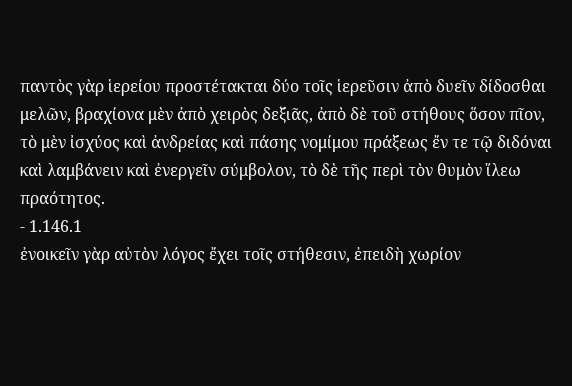παντὸς γὰρ ἱερείου προστέτακται δύο τοῖς ἱερεῦσιν ἀπὸ δυεῖν δίδοσθαι μελῶν, βραχίονα μὲν ἀπὸ χειρὸς δεξιᾶς, ἀπὸ δὲ τοῦ στήθους ὅσον πῖον, τὸ μὲν ἰσχύος καὶ ἀνδρείας καὶ πάσης νομίμου πράξεως ἔν τε τῷ διδόναι καὶ λαμβάνειν καὶ ἐνεργεῖν σύμβολον, τὸ δὲ τῆς περὶ τὸν θυμὸν ἵλεω πραότητος.
- 1.146.1
ἐνοικεῖν γὰρ αὐτὸν λόγος ἔχει τοῖς στήθεσιν, ἐπειδὴ χωρίον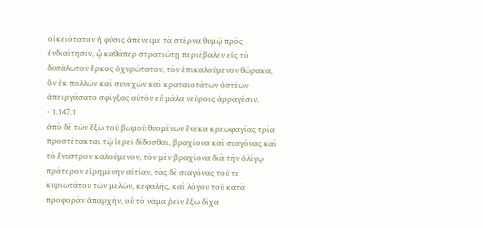οἰκειότατον ἡ φύσις ἀπένειμε τὰ στέρνα θυμῷ πρὸς ἐνδιαίτησιν, ᾧ καθάπερ στρατιώτῃ περιέβαλεν εἰς τὸ δυσάλωτον ἕρκος ὀχυρώτατον, τὸν ἐπικαλούμενον θώρακα, ὃν ἐκ πολλῶν καὶ συνεχῶν καὶ κραταιοτάτων ὀστέων ἀπειργάσατο σφίγξας αὐτὸν εὖ μάλα νεύροις ἀρραγέσιν.
- 1.147.1
ἀπὸ δὲ τῶν ἔξω τοῦ βωμοῦ θυομένων ἕνεκα κρεωφαγίας τρία προστέτακται τῷ ἱερεῖ δίδοσθαι, βραχίονα καὶ σιαγόνας καὶ τὸ ἔνυστρον καλούμενον, τὸν μὲν βραχίονα διὰ τὴν ὀλίγῳ πρότερον εἰρημένην αἰτίαν, τὰς δὲ σιαγόνας τοῦ τε κυριωτάτου τῶν μελῶν, κεφαλῆς, καὶ λόγου τοῦ κατὰ προφορὰν ἀπαρχήν, οὗ τὸ νᾶμα ῥεῖν ἔξω δίχα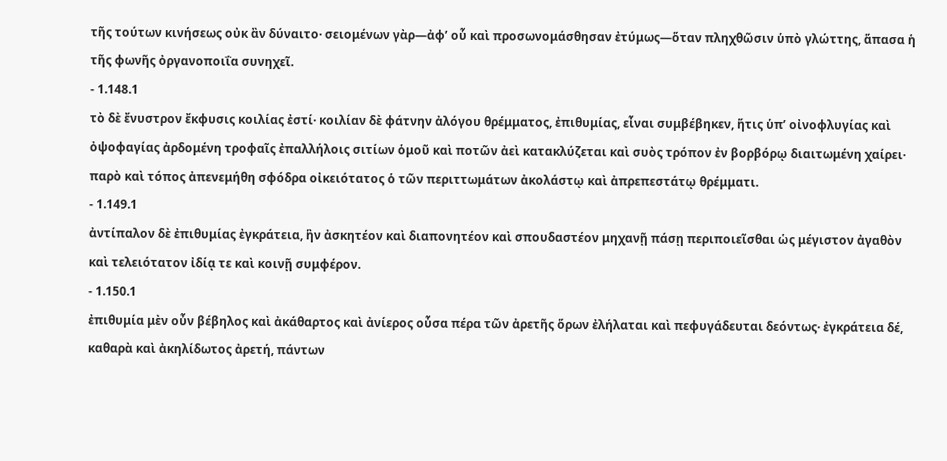τῆς τούτων κινήσεως οὐκ ἂν δύναιτο· σειομένων γὰρ—ἀφ’ οὗ καὶ προσωνομάσθησαν ἐτύμως—ὅταν πληχθῶσιν ὑπὸ γλώττης, ἅπασα ἡ τῆς φωνῆς ὀργανοποιΐα συνηχεῖ.
- 1.148.1
τὸ δὲ ἔνυστρον ἔκφυσις κοιλίας ἐστί· κοιλίαν δὲ φάτνην ἀλόγου θρέμματος, ἐπιθυμίας, εἶναι συμβέβηκεν, ἥτις ὑπ’ οἰνοφλυγίας καὶ ὀψοφαγίας ἀρδομένη τροφαῖς ἐπαλλήλοις σιτίων ὁμοῦ καὶ ποτῶν ἀεὶ κατακλύζεται καὶ συὸς τρόπον ἐν βορβόρῳ διαιτωμένη χαίρει· παρὸ καὶ τόπος ἀπενεμήθη σφόδρα οἰκειότατος ὁ τῶν περιττωμάτων ἀκολάστῳ καὶ ἀπρεπεστάτῳ θρέμματι.
- 1.149.1
ἀντίπαλον δὲ ἐπιθυμίας ἐγκράτεια, ἣν ἀσκητέον καὶ διαπονητέον καὶ σπουδαστέον μηχανῇ πάσῃ περιποιεῖσθαι ὡς μέγιστον ἀγαθὸν καὶ τελειότατον ἰδίᾳ τε καὶ κοινῇ συμφέρον.
- 1.150.1
ἐπιθυμία μὲν οὖν βέβηλος καὶ ἀκάθαρτος καὶ ἀνίερος οὖσα πέρα τῶν ἀρετῆς ὅρων ἐλήλαται καὶ πεφυγάδευται δεόντως· ἐγκράτεια δέ, καθαρὰ καὶ ἀκηλίδωτος ἀρετή, πάντων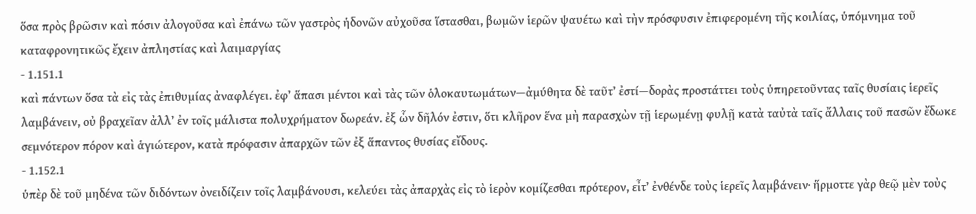ὅσα πρὸς βρῶσιν καὶ πόσιν ἀλογοῦσα καὶ ἐπάνω τῶν γαστρὸς ἡδονῶν αὐχοῦσα ἵστασθαι, βωμῶν ἱερῶν ψαυέτω καὶ τὴν πρόσφυσιν ἐπιφερομένη τῆς κοιλίας, ὑπόμνημα τοῦ καταφρονητικῶς ἔχειν ἀπληστίας καὶ λαιμαργίας
- 1.151.1
καὶ πάντων ὅσα τὰ εἰς τὰς ἐπιθυμίας ἀναφλέγει. ἐφ’ ἅπασι μέντοι καὶ τὰς τῶν ὁλοκαυτωμάτων—ἀμύθητα δὲ ταῦτ’ ἐστί—δορὰς προστάττει τοὺς ὑπηρετοῦντας ταῖς θυσίαις ἱερεῖς λαμβάνειν, οὐ βραχεῖαν ἀλλ’ ἐν τοῖς μάλιστα πολυχρήματον δωρεάν. ἐξ ὧν δῆλόν ἐστιν, ὅτι κλῆρον ἕνα μὴ παρασχὼν τῇ ἱερωμένῃ φυλῇ κατὰ ταὐτὰ ταῖς ἄλλαις τοῦ πασῶν ἔδωκε σεμνότερον πόρον καὶ ἁγιώτερον, κατὰ πρόφασιν ἀπαρχῶν τῶν ἐξ ἅπαντος θυσίας εἴδους.
- 1.152.1
ὑπὲρ δὲ τοῦ μηδένα τῶν διδόντων ὀνειδίζειν τοῖς λαμβάνουσι, κελεύει τὰς ἀπαρχὰς εἰς τὸ ἱερὸν κομίζεσθαι πρότερον, εἶτ’ ἐνθένδε τοὺς ἱερεῖς λαμβάνειν· ἥρμοττε γὰρ θεῷ μὲν τοὺς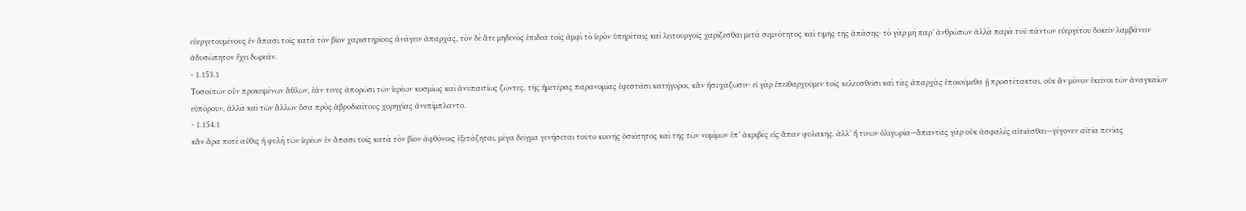εὐεργετουμένους ἐν ἅπασι τοῖς κατὰ τὸν βίον χαριστηρίους ἀνάγειν ἀπαρχάς, τὸν δὲ ἅτε μηδενὸς ἐπιδεᾶ τοῖς ἀμφὶ τὸ ἱερὸν ὑπηρέταις καὶ λειτουργοῖς χαρίζεσθαι μετὰ σεμνότητος καὶ τιμῆς τῆς ἁπάσης· τὸ γὰρ μὴ παρ’ ἀνθρώπων ἀλλὰ παρὰ τοῦ πάντων εὐεργέτου δοκεῖν λαμβάνειν ἀδυσώπητον ἔχει δωρεάν.
- 1.153.1
Τοσούτων οὖν προκειμένων ἄθλων, ἐάν τινες ἀπορῶσι τῶν ἱερέων κοσμίως καὶ ἀνυπαιτίως ζῶντες, τῆς ἡμετέρας παρανομίας ἐφεστᾶσι κατήγοροι, κἂν ἡσυχάζωσιν· εἰ γὰρ ἐπειθαρχοῦμεν τοῖς κελευσθεῖσι καὶ τὰς ἀπαρχὰς ἐποιούμεθα ᾗ προστέτακται, οὐκ ἂν μόνον ἐκεῖνοι τῶν ἀναγκαίων εὐπόρουν, ἀλλὰ καὶ τῶν ἄλλων ὅσα πρὸς ἁβροδιαίτους χορηγίας ἀνεπίμπλαντο.
- 1.154.1
κἂν ἄρα ποτὲ αὖθις ἡ φυλὴ τῶν ἱερέων ἐν ἅπασι τοῖς κατὰ τὸν βίον ἀφθόνοις ἐξετάζηται, μέγα δεῖγμα γενήσεται τοῦτο κοινῆς ὁσιότητος καὶ τῆς τῶν νομίμων ἐπ’ ἀκριβὲς εἰς ἅπαν φυλακῆς. ἀλλ’ ἥ τινων ὀλιγωρία—ἅπαντας γὰρ οὐκ ἀσφαλὲς αἰτιᾶσθαι—γέγονεν αἰτία πενίας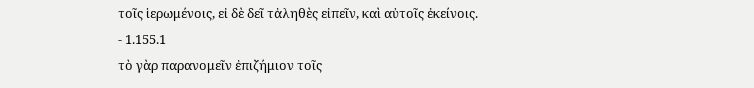τοῖς ἱερωμένοις, εἰ δὲ δεῖ τἀληθὲς εἰπεῖν, καὶ αὐτοῖς ἐκείνοις.
- 1.155.1
τὸ γὰρ παρανομεῖν ἐπιζήμιον τοῖς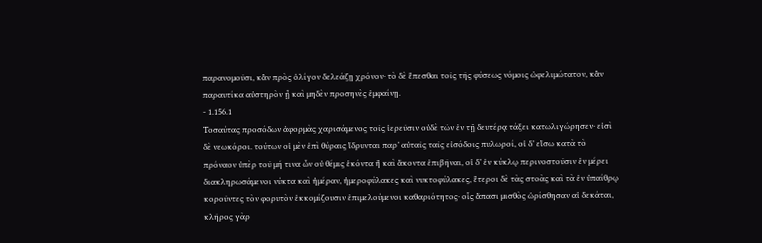παρανομοῦσι, κἂν πρὸς ὀλίγον δελεάζῃ χρόνον· τὸ δὲ ἕπεσθαι τοῖς τῆς φύσεως νόμοις ὠφελιμώτατον, κἂν παραυτίκα αὐστηρὸν ᾖ καὶ μηδὲν προσηνὲς ἐμφαίνῃ.
- 1.156.1
Τοσαύτας προσόδων ἀφορμὰς χαρισάμενος τοῖς ἱερεῦσιν οὐδὲ τῶν ἐν τῇ δευτέρᾳ τάξει κατωλιγώρησεν· εἰσὶ δὲ νεωκόροι. τούτων οἱ μὲν ἐπὶ θύραις ἵδρυνται παρ’ αὐταῖς ταῖς εἰσόδοις πυλωροί, οἱ δ’ εἴσω κατὰ τὸ πρόναον ὑπὲρ τοῦ μή τινα ὧν οὐ θέμις ἑκόντα ἢ καὶ ἄκοντα ἐπιβῆναι, οἱ δ’ ἐν κύκλῳ περινοστοῦσιν ἐν μέρει διακληρωσάμενοι νύκτα καὶ ἡμέραν, ἡμεροφύλακες καὶ νυκτοφύλακες, ἕτεροι δὲ τὰς στοὰς καὶ τὰ ἐν ὑπαίθρῳ κοροῦντες τὸν φορυτὸν ἐκκομίζουσιν ἐπιμελούμενοι καθαριότητος· οἷς ἅπασι μισθὸς ὡρίσθησαν αἱ δεκάται, κλῆρος γὰρ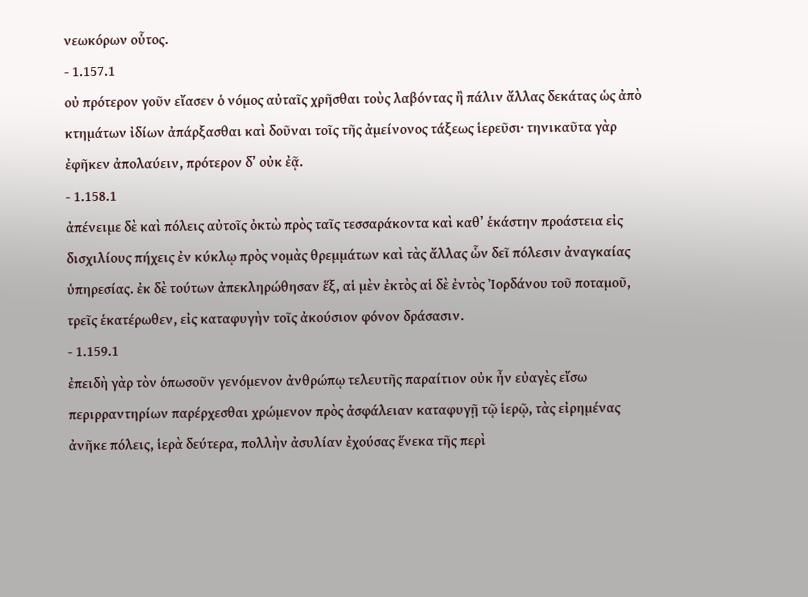νεωκόρων οὗτος.
- 1.157.1
οὐ πρότερον γοῦν εἴασεν ὁ νόμος αὐταῖς χρῆσθαι τοὺς λαβόντας ἢ πάλιν ἄλλας δεκάτας ὡς ἀπὸ κτημάτων ἰδίων ἀπάρξασθαι καὶ δοῦναι τοῖς τῆς ἀμείνονος τάξεως ἱερεῦσι· τηνικαῦτα γὰρ ἐφῆκεν ἀπολαύειν, πρότερον δ’ οὐκ ἐᾷ.
- 1.158.1
ἀπένειμε δὲ καὶ πόλεις αὐτοῖς ὀκτὼ πρὸς ταῖς τεσσαράκοντα καὶ καθ’ ἑκάστην προάστεια εἰς δισχιλίους πήχεις ἐν κύκλῳ πρὸς νομὰς θρεμμάτων καὶ τὰς ἄλλας ὧν δεῖ πόλεσιν ἀναγκαίας ὑπηρεσίας. ἐκ δὲ τούτων ἀπεκληρώθησαν ἕξ, αἱ μὲν ἐκτὸς αἱ δὲ ἐντὸς Ἰορδάνου τοῦ ποταμοῦ, τρεῖς ἑκατέρωθεν, εἰς καταφυγὴν τοῖς ἀκούσιον φόνον δράσασιν.
- 1.159.1
ἐπειδὴ γὰρ τὸν ὁπωσοῦν γενόμενον ἀνθρώπῳ τελευτῆς παραίτιον οὐκ ἦν εὐαγὲς εἴσω περιρραντηρίων παρέρχεσθαι χρώμενον πρὸς ἀσφάλειαν καταφυγῇ τῷ ἱερῷ, τὰς εἰρημένας ἀνῆκε πόλεις, ἱερὰ δεύτερα, πολλὴν ἀσυλίαν ἐχούσας ἕνεκα τῆς περὶ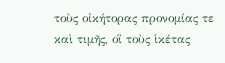τοὺς οἰκήτορας προνομίας τε καὶ τιμῆς, οἳ τοὺς ἱκέτας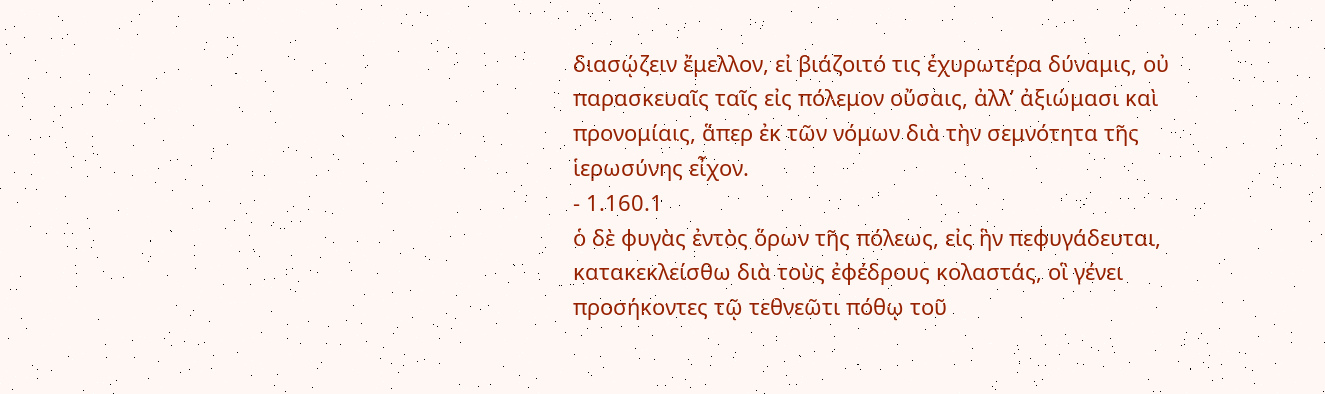διασῴζειν ἔμελλον, εἰ βιάζοιτό τις ἐχυρωτέρα δύναμις, οὐ παρασκευαῖς ταῖς εἰς πόλεμον οὔσαις, ἀλλ’ ἀξιώμασι καὶ προνομίαις, ἅπερ ἐκ τῶν νόμων διὰ τὴν σεμνότητα τῆς ἱερωσύνης εἶχον.
- 1.160.1
ὁ δὲ φυγὰς ἐντὸς ὅρων τῆς πόλεως, εἰς ἣν πεφυγάδευται, κατακεκλείσθω διὰ τοὺς ἐφέδρους κολαστάς, οἳ γένει προσήκοντες τῷ τεθνεῶτι πόθῳ τοῦ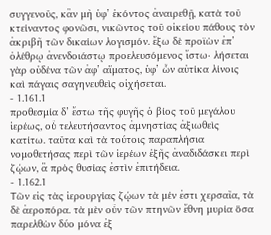συγγενοῦς, κἂν μὴ ὑφ’ ἑκόντος ἀναιρεθῇ, κατὰ τοῦ κτείναντος φονῶσι, νικῶντος τοῦ οἰκείου πάθους τὸν ἀκριβῆ τῶν δικαίων λογισμόν. ἔξω δὲ προϊὼν ἐπ’ ὀλέθρῳ ἀνενδοιάστῳ προελευσόμενος ἴστω· λήσεται γὰρ οὐδένα τῶν ἀφ’ αἵματος, ὑφ’ ὧν αὐτίκα λίνοις καὶ πάγαις σαγηνευθεὶς οἰχήσεται.
- 1.161.1
προθεσμία δ’ ἔστω τῆς φυγῆς ὁ βίος τοῦ μεγάλου ἱερέως, οὗ τελευτήσαντος ἀμνηστίας ἀξιωθεὶς κατίτω. ταῦτα καὶ τὰ τούτοις παραπλήσια νομοθετήσας περὶ τῶν ἱερέων ἑξῆς ἀναδιδάσκει περὶ ζῴων, ἃ πρὸς θυσίας ἐστὶν ἐπιτήδεια.
- 1.162.1
Τῶν εἰς τὰς ἱερουργίας ζῴων τὰ μέν ἐστι χερσαῖα, τὰ δὲ ἀεροπόρα. τὰ μὲν οὖν τῶν πτηνῶν ἔθνη μυρία ὅσα παρελθὼν δύο μόνα ἐξ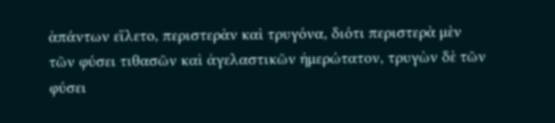ἁπάντων εἵλετο, περιστερὰν καὶ τρυγόνα, διότι περιστερὰ μὲν τῶν φύσει τιθασῶν καὶ ἀγελαστικῶν ἡμερώτατον, τρυγὼν δὲ τῶν φύσει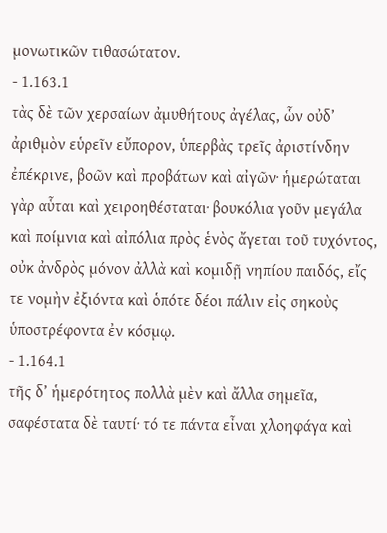μονωτικῶν τιθασώτατον.
- 1.163.1
τὰς δὲ τῶν χερσαίων ἀμυθήτους ἀγέλας, ὧν οὐδ’ ἀριθμὸν εὑρεῖν εὔπορον, ὑπερβὰς τρεῖς ἀριστίνδην ἐπέκρινε, βοῶν καὶ προβάτων καὶ αἰγῶν· ἡμερώταται γὰρ αὗται καὶ χειροηθέσταται· βουκόλια γοῦν μεγάλα καὶ ποίμνια καὶ αἰπόλια πρὸς ἑνὸς ἄγεται τοῦ τυχόντος, οὐκ ἀνδρὸς μόνον ἀλλὰ καὶ κομιδῇ νηπίου παιδός, εἴς τε νομὴν ἐξιόντα καὶ ὁπότε δέοι πάλιν εἰς σηκοὺς ὑποστρέφοντα ἐν κόσμῳ.
- 1.164.1
τῆς δ’ ἡμερότητος πολλὰ μὲν καὶ ἄλλα σημεῖα, σαφέστατα δὲ ταυτί· τό τε πάντα εἶναι χλοηφάγα καὶ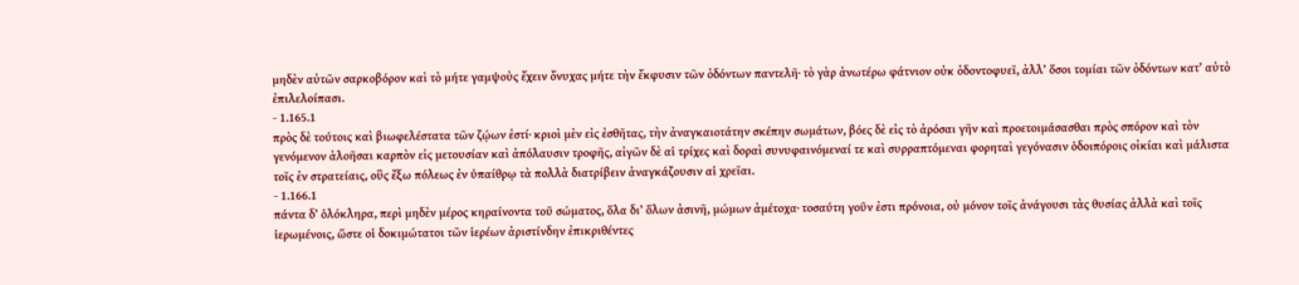μηδὲν αὐτῶν σαρκοβόρον καὶ τὸ μήτε γαμψοὺς ἔχειν ὄνυχας μήτε τὴν ἔκφυσιν τῶν ὀδόντων παντελῆ· τὸ γὰρ ἀνωτέρω φάτνιον οὐκ ὀδοντοφυεῖ, ἀλλ’ ὅσοι τομίαι τῶν ὀδόντων κατ’ αὐτὸ ἐπιλελοίπασι.
- 1.165.1
πρὸς δὲ τούτοις καὶ βιωφελέστατα τῶν ζῴων ἐστί· κριοὶ μὲν εἰς ἐσθῆτας, τὴν ἀναγκαιοτάτην σκέπην σωμάτων, βόες δὲ εἰς τὸ ἀρόσαι γῆν καὶ προετοιμάσασθαι πρὸς σπόρον καὶ τὸν γενόμενον ἀλοῆσαι καρπὸν εἰς μετουσίαν καὶ ἀπόλαυσιν τροφῆς, αἰγῶν δὲ αἱ τρίχες καὶ δοραὶ συνυφαινόμεναί τε καὶ συρραπτόμεναι φορηταὶ γεγόνασιν ὁδοιπόροις οἰκίαι καὶ μάλιστα τοῖς ἐν στρατείαις, οὓς ἔξω πόλεως ἐν ὑπαίθρῳ τὰ πολλὰ διατρίβειν ἀναγκάζουσιν αἱ χρεῖαι.
- 1.166.1
πάντα δ’ ὁλόκληρα, περὶ μηδὲν μέρος κηραίνοντα τοῦ σώματος, ὅλα δι’ ὅλων ἀσινῆ, μώμων ἀμέτοχα· τοσαύτη γοῦν ἐστι πρόνοια, οὐ μόνον τοῖς ἀνάγουσι τὰς θυσίας ἀλλὰ καὶ τοῖς ἱερωμένοις, ὥστε οἱ δοκιμώτατοι τῶν ἱερέων ἀριστίνδην ἐπικριθέντες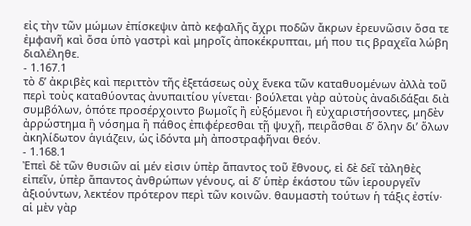εἰς τὴν τῶν μώμων ἐπίσκεψιν ἀπὸ κεφαλῆς ἄχρι ποδῶν ἄκρων ἐρευνῶσιν ὅσα τε ἐμφανῆ καὶ ὅσα ὑπὸ γαστρὶ καὶ μηροῖς ἀποκέκρυπται, μή που τις βραχεῖα λώβη διαλέληθε.
- 1.167.1
τὸ δ’ ἀκριβὲς καὶ περιττὸν τῆς ἐξετάσεως οὐχ ἕνεκα τῶν καταθυομένων ἀλλὰ τοῦ περὶ τοὺς καταθύοντας ἀνυπαιτίου γίνεται· βούλεται γὰρ αὐτοὺς ἀναδιδάξαι διὰ συμβόλων, ὁπότε προσέρχοιντο βωμοῖς ἢ εὐξόμενοι ἢ εὐχαριστήσοντες, μηδὲν ἀρρώστημα ἢ νόσημα ἢ πάθος ἐπιφέρεσθαι τῇ ψυχῇ, πειρᾶσθαι δ’ ὅλην δι’ ὅλων ἀκηλίδωτον ἁγιάζειν, ὡς ἰδόντα μὴ ἀποστραφῆναι θεόν.
- 1.168.1
Ἐπεὶ δὲ τῶν θυσιῶν αἱ μέν εἰσιν ὑπὲρ ἅπαντος τοῦ ἔθνους, εἰ δὲ δεῖ τἀληθὲς εἰπεῖν, ὑπὲρ ἅπαντος ἀνθρώπων γένους, αἱ δ’ ὑπὲρ ἑκάστου τῶν ἱερουργεῖν ἀξιούντων, λεκτέον πρότερον περὶ τῶν κοινῶν. θαυμαστὴ τούτων ἡ τάξις ἐστίν· αἱ μὲν γὰρ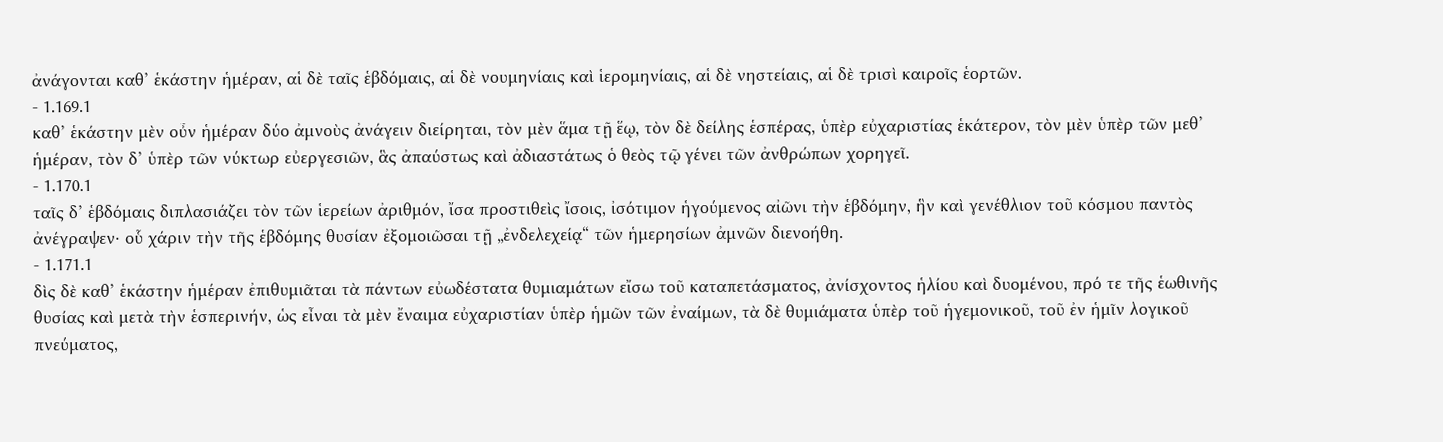ἀνάγονται καθ’ ἑκάστην ἡμέραν, αἱ δὲ ταῖς ἑβδόμαις, αἱ δὲ νουμηνίαις καὶ ἱερομηνίαις, αἱ δὲ νηστείαις, αἱ δὲ τρισὶ καιροῖς ἑορτῶν.
- 1.169.1
καθ’ ἑκάστην μὲν οὖν ἡμέραν δύο ἀμνοὺς ἀνάγειν διείρηται, τὸν μὲν ἅμα τῇ ἕῳ, τὸν δὲ δείλης ἑσπέρας, ὑπὲρ εὐχαριστίας ἑκάτερον, τὸν μὲν ὑπὲρ τῶν μεθ’ ἡμέραν, τὸν δ’ ὑπὲρ τῶν νύκτωρ εὐεργεσιῶν, ἃς ἀπαύστως καὶ ἀδιαστάτως ὁ θεὸς τῷ γένει τῶν ἀνθρώπων χορηγεῖ.
- 1.170.1
ταῖς δ’ ἑβδόμαις διπλασιάζει τὸν τῶν ἱερείων ἀριθμόν, ἴσα προστιθεὶς ἴσοις, ἰσότιμον ἡγούμενος αἰῶνι τὴν ἑβδόμην, ἣν καὶ γενέθλιον τοῦ κόσμου παντὸς ἀνέγραψεν· οὗ χάριν τὴν τῆς ἑβδόμης θυσίαν ἐξομοιῶσαι τῇ „ἐνδελεχείᾳ“ τῶν ἡμερησίων ἀμνῶν διενοήθη.
- 1.171.1
δὶς δὲ καθ’ ἑκάστην ἡμέραν ἐπιθυμιᾶται τὰ πάντων εὐωδέστατα θυμιαμάτων εἴσω τοῦ καταπετάσματος, ἀνίσχοντος ἡλίου καὶ δυομένου, πρό τε τῆς ἑωθινῆς θυσίας καὶ μετὰ τὴν ἑσπερινήν, ὡς εἶναι τὰ μὲν ἔναιμα εὐχαριστίαν ὑπὲρ ἡμῶν τῶν ἐναίμων, τὰ δὲ θυμιάματα ὑπὲρ τοῦ ἡγεμονικοῦ, τοῦ ἐν ἡμῖν λογικοῦ πνεύματος,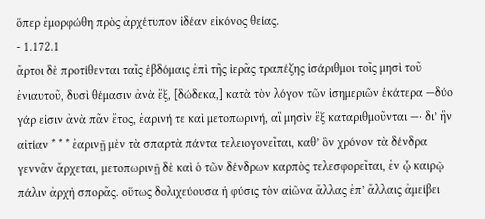ὅπερ ἐμορφώθη πρὸς ἀρχέτυπον ἰδέαν εἰκόνος θείας.
- 1.172.1
ἄρτοι δὲ προτίθενται ταῖς ἑβδόμαις ἐπὶ τῆς ἱερᾶς τραπέζης ἰσάριθμοι τοῖς μησὶ τοῦ ἐνιαυτοῦ, δυσὶ θέμασιν ἀνὰ ἕξ, [δώδεκα,] κατὰ τὸν λόγον τῶν ἰσημεριῶν ἑκάτερα —δύο γάρ εἰσιν ἀνὰ πᾶν ἔτος, ἐαρινή τε καὶ μετοπωρινή, αἳ μησὶν ἓξ καταριθμοῦνται —· δι’ ἣν αἰτίαν * * * ἐαρινῇ μὲν τὰ σπαρτὰ πάντα τελειογονεῖται, καθ’ ὃν χρόνον τὰ δένδρα γεννᾶν ἄρχεται, μετοπωρινῇ δὲ καὶ ὁ τῶν δένδρων καρπὸς τελεσφορεῖται, ἐν ᾧ καιρῷ πάλιν ἀρχὴ σπορᾶς. οὕτως δολιχεύουσα ἡ φύσις τὸν αἰῶνα ἄλλας ἐπ’ ἄλλαις ἀμείβει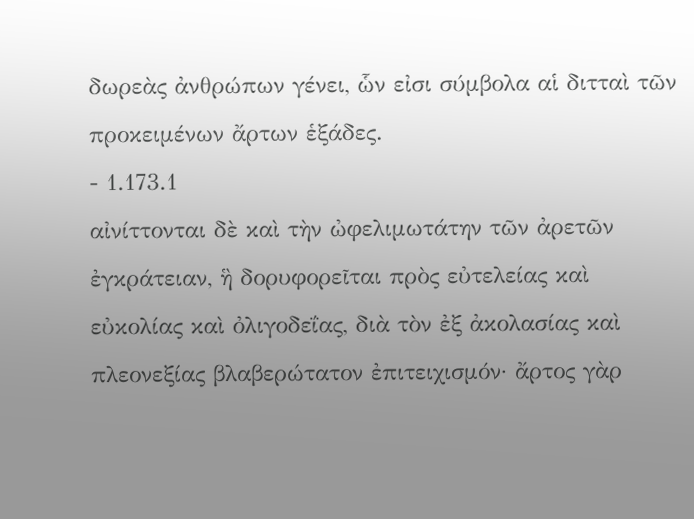δωρεὰς ἀνθρώπων γένει, ὧν εἰσι σύμβολα αἱ διτταὶ τῶν προκειμένων ἄρτων ἑξάδες.
- 1.173.1
αἰνίττονται δὲ καὶ τὴν ὠφελιμωτάτην τῶν ἀρετῶν ἐγκράτειαν, ἣ δορυφορεῖται πρὸς εὐτελείας καὶ εὐκολίας καὶ ὀλιγοδεΐας, διὰ τὸν ἐξ ἀκολασίας καὶ πλεονεξίας βλαβερώτατον ἐπιτειχισμόν· ἄρτος γὰρ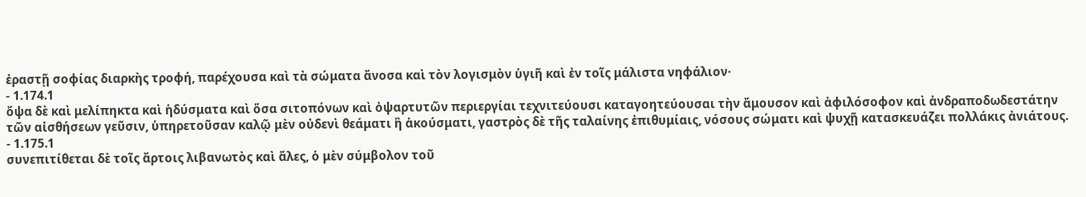ἐραστῇ σοφίας διαρκὴς τροφή, παρέχουσα καὶ τὰ σώματα ἄνοσα καὶ τὸν λογισμὸν ὑγιῆ καὶ ἐν τοῖς μάλιστα νηφάλιον·
- 1.174.1
ὄψα δὲ καὶ μελίπηκτα καὶ ἡδύσματα καὶ ὅσα σιτοπόνων καὶ ὀψαρτυτῶν περιεργίαι τεχνιτεύουσι καταγοητεύουσαι τὴν ἄμουσον καὶ ἀφιλόσοφον καὶ ἀνδραποδωδεστάτην τῶν αἰσθήσεων γεῦσιν, ὑπηρετοῦσαν καλῷ μὲν οὐδενὶ θεάματι ἢ ἀκούσματι, γαστρὸς δὲ τῆς ταλαίνης ἐπιθυμίαις, νόσους σώματι καὶ ψυχῇ κατασκευάζει πολλάκις ἀνιάτους.
- 1.175.1
συνεπιτίθεται δὲ τοῖς ἄρτοις λιβανωτὸς καὶ ἅλες, ὁ μὲν σύμβολον τοῦ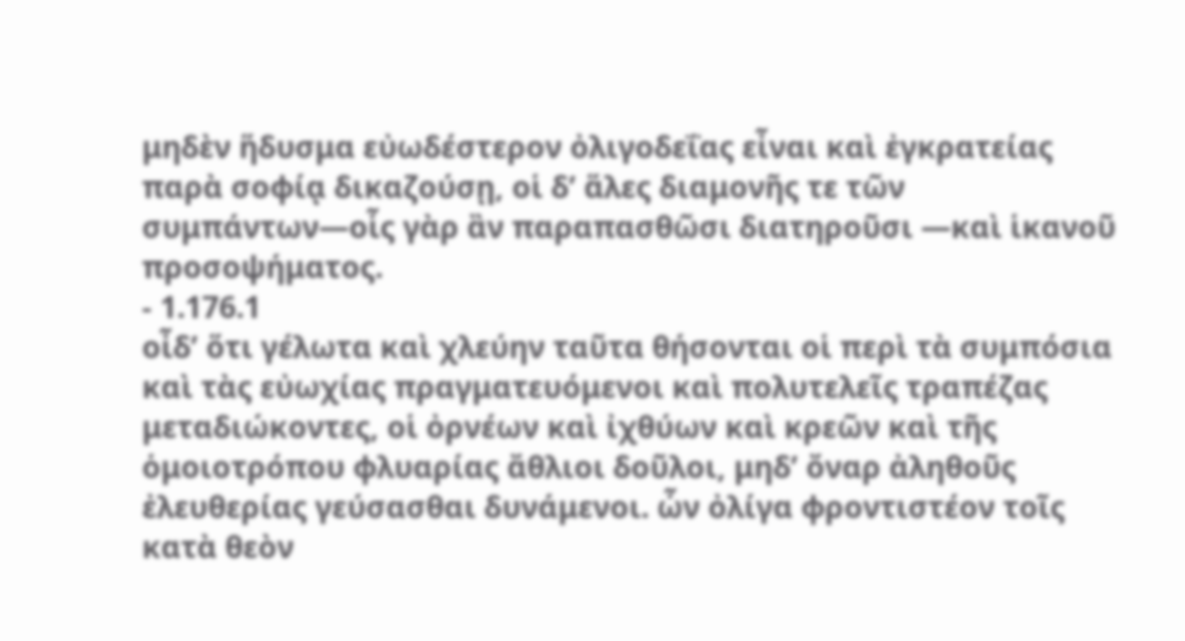μηδὲν ἥδυσμα εὐωδέστερον ὀλιγοδεΐας εἶναι καὶ ἐγκρατείας παρὰ σοφίᾳ δικαζούσῃ, οἱ δ’ ἅλες διαμονῆς τε τῶν συμπάντων—οἷς γὰρ ἂν παραπασθῶσι διατηροῦσι —καὶ ἱκανοῦ προσοψήματος.
- 1.176.1
οἶδ’ ὅτι γέλωτα καὶ χλεύην ταῦτα θήσονται οἱ περὶ τὰ συμπόσια καὶ τὰς εὐωχίας πραγματευόμενοι καὶ πολυτελεῖς τραπέζας μεταδιώκοντες, οἱ ὀρνέων καὶ ἰχθύων καὶ κρεῶν καὶ τῆς ὁμοιοτρόπου φλυαρίας ἄθλιοι δοῦλοι, μηδ’ ὄναρ ἀληθοῦς ἐλευθερίας γεύσασθαι δυνάμενοι. ὧν ὀλίγα φροντιστέον τοῖς κατὰ θεὸν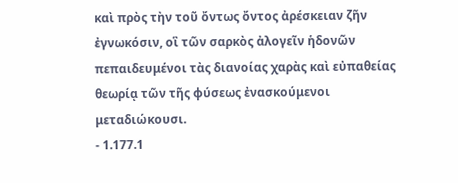καὶ πρὸς τὴν τοῦ ὄντως ὄντος ἀρέσκειαν ζῆν ἐγνωκόσιν, οἳ τῶν σαρκὸς ἀλογεῖν ἡδονῶν πεπαιδευμένοι τὰς διανοίας χαρὰς καὶ εὐπαθείας θεωρίᾳ τῶν τῆς φύσεως ἐνασκούμενοι μεταδιώκουσι.
- 1.177.1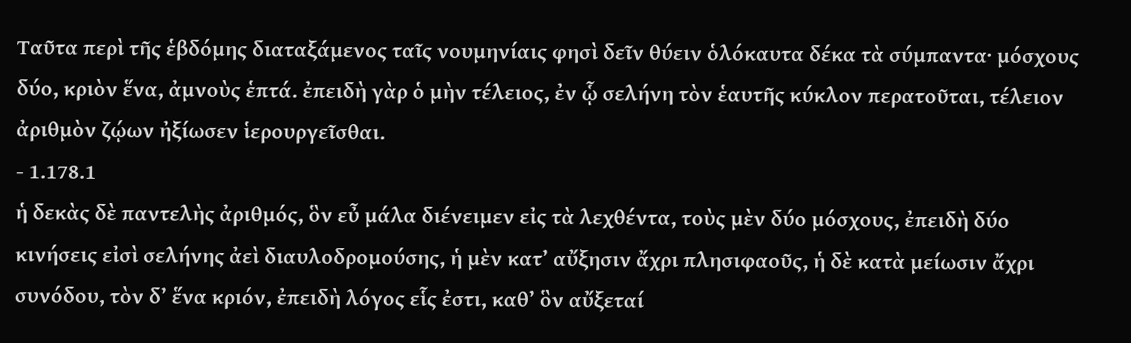Ταῦτα περὶ τῆς ἑβδόμης διαταξάμενος ταῖς νουμηνίαις φησὶ δεῖν θύειν ὁλόκαυτα δέκα τὰ σύμπαντα· μόσχους δύο, κριὸν ἕνα, ἀμνοὺς ἑπτά. ἐπειδὴ γὰρ ὁ μὴν τέλειος, ἐν ᾧ σελήνη τὸν ἑαυτῆς κύκλον περατοῦται, τέλειον ἀριθμὸν ζῴων ἠξίωσεν ἱερουργεῖσθαι.
- 1.178.1
ἡ δεκὰς δὲ παντελὴς ἀριθμός, ὃν εὖ μάλα διένειμεν εἰς τὰ λεχθέντα, τοὺς μὲν δύο μόσχους, ἐπειδὴ δύο κινήσεις εἰσὶ σελήνης ἀεὶ διαυλοδρομούσης, ἡ μὲν κατ’ αὔξησιν ἄχρι πλησιφαοῦς, ἡ δὲ κατὰ μείωσιν ἄχρι συνόδου, τὸν δ’ ἕνα κριόν, ἐπειδὴ λόγος εἷς ἐστι, καθ’ ὃν αὔξεταί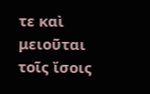τε καὶ μειοῦται τοῖς ἴσοις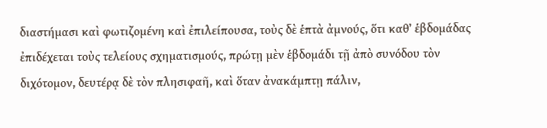διαστήμασι καὶ φωτιζομένη καὶ ἐπιλείπουσα, τοὺς δὲ ἑπτὰ ἀμνούς, ὅτι καθ’ ἑβδομάδας ἐπιδέχεται τοὺς τελείους σχηματισμούς, πρώτῃ μὲν ἑβδομάδι τῇ ἀπὸ συνόδου τὸν διχότομον, δευτέρᾳ δὲ τὸν πλησιφαῆ, καὶ ὅταν ἀνακάμπτῃ πάλιν,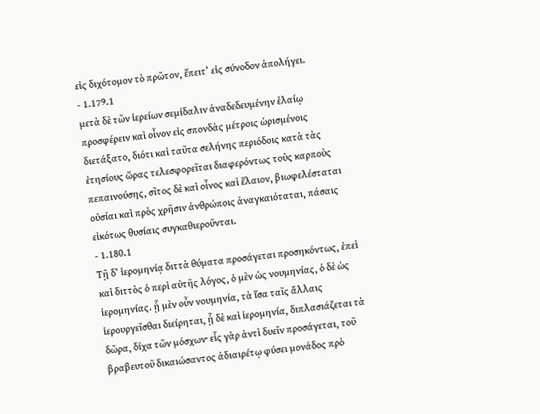εἰς διχότομον τὸ πρῶτον, ἔπειτ’ εἰς σύνοδον ἀπολήγει.
- 1.179.1
μετὰ δὲ τῶν ἱερείων σεμίδαλιν ἀναδεδευμένην ἐλαίῳ προσφέρειν καὶ οἶνον εἰς σπονδὰς μέτροις ὡρισμένοις διετάξατο, διότι καὶ ταῦτα σελήνης περιόδοις κατὰ τὰς ἐτησίους ὥρας τελεσφορεῖται διαφερόντως τοὺς καρποὺς πεπαινούσης, σῖτος δὲ καὶ οἶνος καὶ ἔλαιον, βιωφελέσταται οὐσίαι καὶ πρὸς χρῆσιν ἀνθρώποις ἀναγκαιόταται, πάσαις εἰκότως θυσίαις συγκαθιεροῦνται.
- 1.180.1
Τῇ δ’ ἱερομηνίᾳ διττὰ θύματα προσάγεται προσηκόντως, ἐπεὶ καὶ διττὸς ὁ περὶ αὐτῆς λόγος, ὁ μὲν ὡς νουμηνίας, ὁ δὲ ὡς ἱερομηνίας. ᾗ μὲν οὖν νουμηνία, τὰ ἴσα ταῖς ἄλλαις ἱερουργεῖσθαι διείρηται, ᾗ δὲ καὶ ἱερομηνία, διπλασιάζεται τὰ δῶρα, δίχα τῶν μόσχων· εἷς γὰρ ἀντὶ δυεῖν προσάγεται, τοῦ βραβευτοῦ δικαιώσαντος ἀδιαιρέτῳ φύσει μονάδος πρὸ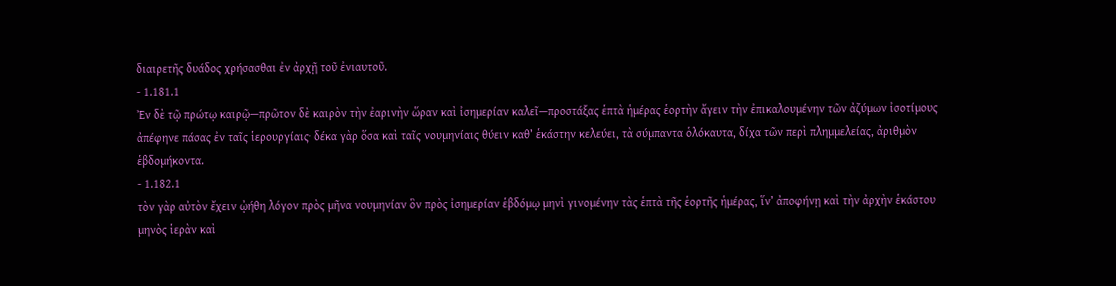διαιρετῆς δυάδος χρήσασθαι ἐν ἀρχῇ τοῦ ἐνιαυτοῦ.
- 1.181.1
Ἐν δὲ τῷ πρώτῳ καιρῷ—πρῶτον δὲ καιρὸν τὴν ἐαρινὴν ὥραν καὶ ἰσημερίαν καλεῖ—προστάξας ἑπτὰ ἡμέρας ἑορτὴν ἄγειν τὴν ἐπικαλουμένην τῶν ἀζύμων ἰσοτίμους ἀπέφηνε πάσας ἐν ταῖς ἱερουργίαις· δέκα γὰρ ὅσα καὶ ταῖς νουμηνίαις θύειν καθ’ ἑκάστην κελεύει, τὰ σύμπαντα ὁλόκαυτα, δίχα τῶν περὶ πλημμελείας, ἀριθμὸν ἑβδομήκοντα.
- 1.182.1
τὸν γὰρ αὐτὸν ἔχειν ᾠήθη λόγον πρὸς μῆνα νουμηνίαν ὃν πρὸς ἰσημερίαν ἑβδόμῳ μηνὶ γινομένην τὰς ἑπτὰ τῆς ἑορτῆς ἡμέρας, ἵν’ ἀποφήνῃ καὶ τὴν ἀρχὴν ἑκάστου μηνὸς ἱερὰν καὶ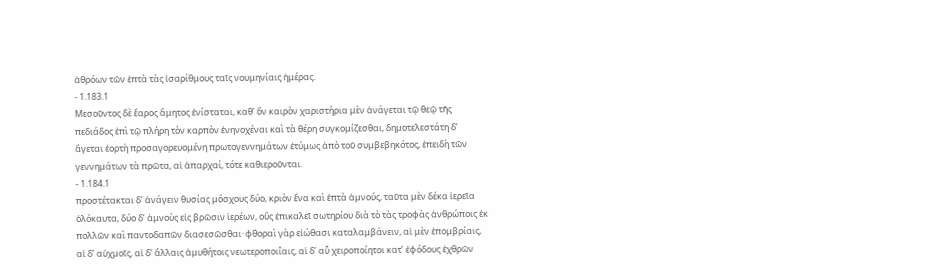ἀθρόων τῶν ἑπτὰ τὰς ἰσαρίθμους ταῖς νουμηνίαις ἡμέρας.
- 1.183.1
Μεσοῦντος δὲ ἔαρος ἄμητος ἐνίσταται, καθ’ ὃν καιρὸν χαριστήρια μὲν ἀνάγεται τῷ θεῷ τῆς πεδιάδος ἐπὶ τῷ πλήρη τὸν καρπὸν ἐνηνοχέναι καὶ τὰ θέρη συγκομίζεσθαι, δημοτελεστάτη δ’ ἄγεται ἑορτὴ προσαγορευομένη πρωτογεννημάτων ἐτύμως ἀπὸ τοῦ συμβεβηκότος, ἐπειδὴ τῶν γεννημάτων τὰ πρῶτα, αἱ ἀπαρχαί, τότε καθιεροῦνται.
- 1.184.1
προστέτακται δ’ ἀνάγειν θυσίας μόσχους δύο, κριὸν ἕνα καὶ ἑπτὰ ἀμνούς, ταῦτα μὲν δέκα ἱερεῖα ὁλόκαυτα, δύο δ’ ἀμνοὺς εἰς βρῶσιν ἱερέων, οὓς ἐπικαλεῖ σωτηρίου διὰ τὸ τὰς τροφὰς ἀνθρώποις ἐκ πολλῶν καὶ παντοδαπῶν διασεσῶσθαι· φθοραὶ γὰρ εἰώθασι καταλαμβάνειν, αἱ μὲν ἐπομβρίαις, αἱ δ’ αὐχμοῖς, αἱ δ’ ἄλλαις ἀμυθήτοις νεωτεροποιΐαις, αἱ δ’ αὖ χειροποίητοι κατ’ ἐφόδους ἐχθρῶν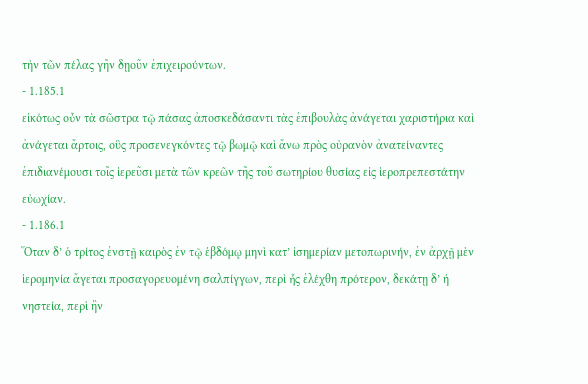τὴν τῶν πέλας γῆν δῃοῦν ἐπιχειρούντων.
- 1.185.1
εἰκότως οὖν τὰ σῶστρα τῷ πάσας ἀποσκεδάσαντι τὰς ἐπιβουλὰς ἀνάγεται χαριστήρια καὶ ἀνάγεται ἄρτοις, οὓς προσενεγκόντες τῷ βωμῷ καὶ ἄνω πρὸς οὐρανὸν ἀνατείναντες ἐπιδιανέμουσι τοῖς ἱερεῦσι μετὰ τῶν κρεῶν τῆς τοῦ σωτηρίου θυσίας εἰς ἱεροπρεπεστάτην εὐωχίαν.
- 1.186.1
Ὅταν δ’ ὁ τρίτος ἐνστῇ καιρὸς ἐν τῷ ἑβδόμῳ μηνὶ κατ’ ἰσημερίαν μετοπωρινήν, ἐν ἀρχῇ μὲν ἱερομηνία ἄγεται προσαγορευομένη σαλπίγγων, περὶ ἧς ἐλέχθη πρότερον, δεκάτῃ δ’ ἡ νηστεία, περὶ ἣν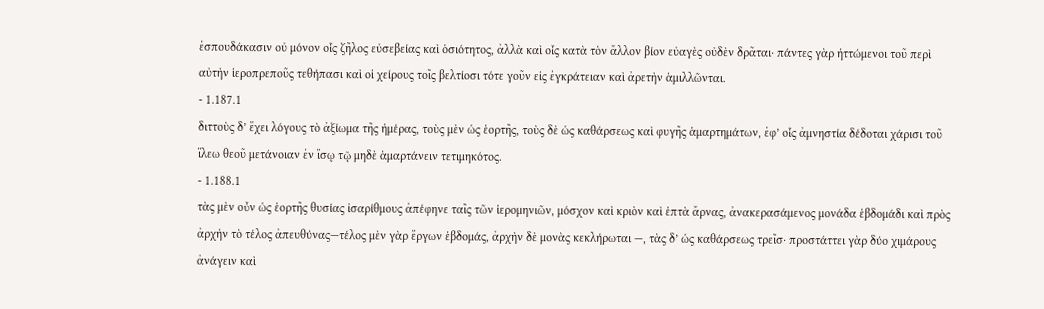ἐσπουδάκασιν οὐ μόνον οἷς ζῆλος εὐσεβείας καὶ ὁσιότητος, ἀλλὰ καὶ οἷς κατὰ τὸν ἄλλον βίον εὐαγὲς οὐδὲν δρᾶται· πάντες γὰρ ἡττώμενοι τοῦ περὶ αὐτὴν ἱεροπρεποῦς τεθήπασι καὶ οἱ χείρους τοῖς βελτίοσι τότε γοῦν εἰς ἐγκράτειαν καὶ ἀρετὴν ἁμιλλῶνται.
- 1.187.1
διττοὺς δ’ ἔχει λόγους τὸ ἀξίωμα τῆς ἡμέρας, τοὺς μὲν ὡς ἑορτῆς, τοὺς δὲ ὡς καθάρσεως καὶ φυγῆς ἁμαρτημάτων, ἐφ’ οἷς ἀμνηστία δέδοται χάρισι τοῦ ἵλεω θεοῦ μετάνοιαν ἐν ἴσῳ τῷ μηδὲ ἁμαρτάνειν τετιμηκότος.
- 1.188.1
τὰς μὲν οὖν ὡς ἑορτῆς θυσίας ἰσαρίθμους ἀπέφηνε ταῖς τῶν ἱερομηνιῶν, μόσχον καὶ κριὸν καὶ ἑπτὰ ἄρνας, ἀνακερασάμενος μονάδα ἑβδομάδι καὶ πρὸς ἀρχὴν τὸ τέλος ἀπευθύνας—τέλος μὲν γὰρ ἔργων ἑβδομάς, ἀρχὴν δὲ μονὰς κεκλήρωται —, τὰς δ’ ὡς καθάρσεως τρεῖσ· προστάττει γὰρ δύο χιμάρους ἀνάγειν καὶ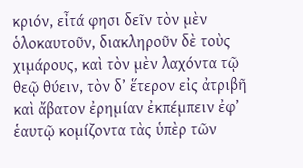κριόν, εἶτά φησι δεῖν τὸν μὲν ὁλοκαυτοῦν, διακληροῦν δὲ τοὺς χιμάρους, καὶ τὸν μὲν λαχόντα τῷ θεῷ θύειν, τὸν δ’ ἕτερον εἰς ἀτριβῆ καὶ ἄβατον ἐρημίαν ἐκπέμπειν ἐφ’ ἑαυτῷ κομίζοντα τὰς ὑπὲρ τῶν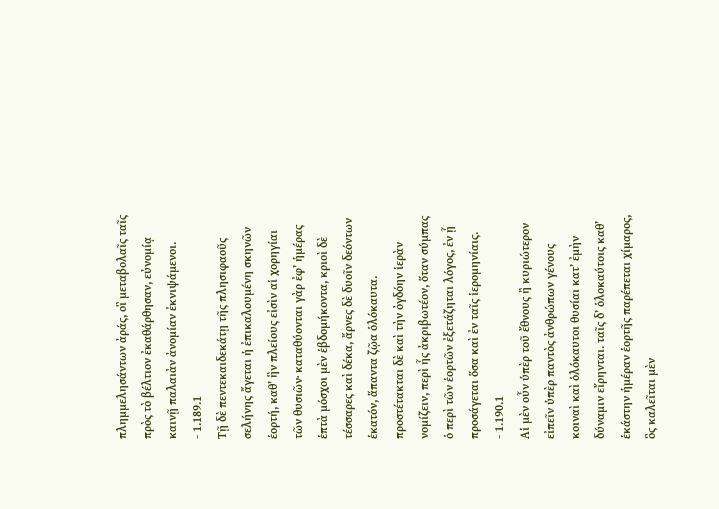πλημμελησάντων ἀράς, οἳ μεταβολαῖς ταῖς πρὸς τὸ βέλτιον ἐκαθάρθησαν, εὐνομίᾳ καινῇ παλαιὰν ἀνομίαν ἐκνιψάμενοι.
- 1.189.1
Τῇ δὲ πεντεκαιδεκάτῃ τῆς πλησιφαοῦς σελήνης ἄγεται ἡ ἐπικαλουμένη σκηνῶν ἑορτή, καθ’ ἣν πλείους εἰσὶν αἱ χορηγίαι τῶν θυσιῶν· καταθύονται γὰρ ἐφ’ ἡμέρας ἑπτὰ μόσχοι μὲν ἑβδομήκοντα, κριοὶ δὲ τέσσαρες καὶ δέκα, ἄρνες δὲ δυοῖν δεόντων ἑκατόν, ἅπαντα ζῷα ὁλόκαυτα. προστέτακται δὲ καὶ τὴν ὀγδόην ἱερὰν νομίζειν, περὶ ἧς ἀκριβωτέον, ὅταν σύμπας ὁ περὶ τῶν ἑορτῶν ἐξετάζηται λόγος, ἐν ᾗ προσάγεται ὅσα καὶ ἐν ταῖς ἱερομηνίαις.
- 1.190.1
Αἱ μὲν οὖν ὑπὲρ τοῦ ἔθνους ἢ κυριώτερον εἰπεῖν ὑπὲρ παντὸς ἀνθρώπων γένους κοιναὶ καὶ ὁλόκαυτοι θυσίαι κατ’ ἐμὴν δύναμιν εἴρηνται. ταῖς δ’ ὁλοκαύτοις καθ’ ἑκάστην ἡμέραν ἑορτῆς παρέπεται χίμαρος, ὃς καλεῖται μὲν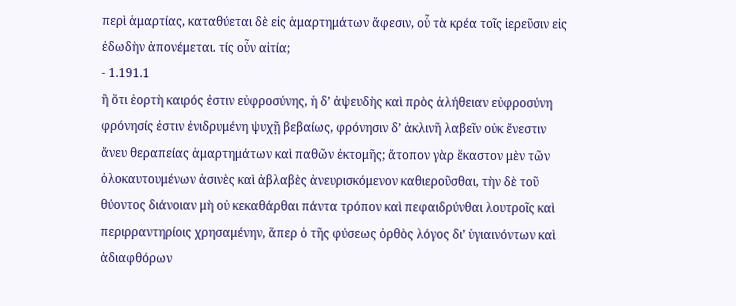περὶ ἁμαρτίας, καταθύεται δὲ εἰς ἁμαρτημάτων ἄφεσιν, οὗ τὰ κρέα τοῖς ἱερεῦσιν εἰς ἐδωδὴν ἀπονέμεται. τίς οὖν αἰτία;
- 1.191.1
ἢ ὅτι ἑορτὴ καιρός ἐστιν εὐφροσύνης, ἡ δ’ ἀψευδὴς καὶ πρὸς ἀλήθειαν εὐφροσύνη φρόνησίς ἐστιν ἐνιδρυμένη ψυχῇ βεβαίως, φρόνησιν δ’ ἀκλινῆ λαβεῖν οὐκ ἔνεστιν ἄνευ θεραπείας ἁμαρτημάτων καὶ παθῶν ἐκτομῆς; ἄτοπον γὰρ ἕκαστον μὲν τῶν ὁλοκαυτουμένων ἀσινὲς καὶ ἀβλαβὲς ἀνευρισκόμενον καθιεροῦσθαι, τὴν δὲ τοῦ θύοντος διάνοιαν μὴ οὐ κεκαθάρθαι πάντα τρόπον καὶ πεφαιδρύνθαι λουτροῖς καὶ περιρραντηρίοις χρησαμένην, ἅπερ ὁ τῆς φύσεως ὀρθὸς λόγος δι’ ὑγιαινόντων καὶ ἀδιαφθόρων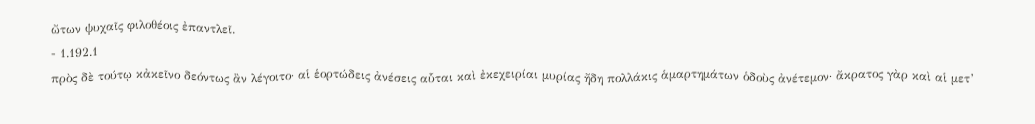ὤτων ψυχαῖς φιλοθέοις ἐπαντλεῖ.
- 1.192.1
πρὸς δὲ τούτῳ κἀκεῖνο δεόντως ἂν λέγοιτο· αἱ ἑορτώδεις ἀνέσεις αὗται καὶ ἐκεχειρίαι μυρίας ἤδη πολλάκις ἁμαρτημάτων ὁδοὺς ἀνέτεμον· ἄκρατος γὰρ καὶ αἱ μετ’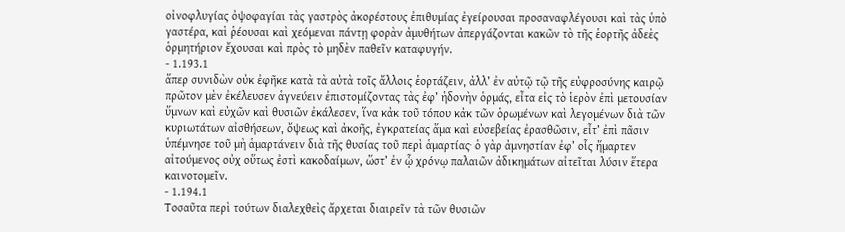οἰνοφλυγίας ὀψοφαγίαι τὰς γαστρὸς ἀκορέστους ἐπιθυμίας ἐγείρουσαι προσαναφλέγουσι καὶ τὰς ὑπὸ γαστέρα, καὶ ῥέουσαι καὶ χεόμεναι πάντῃ φορὰν ἀμυθήτων ἀπεργάζονται κακῶν τὸ τῆς ἑορτῆς ἀδεὲς ὁρμητήριον ἔχουσαι καὶ πρὸς τὸ μηδὲν παθεῖν καταφυγήν.
- 1.193.1
ἅπερ συνιδὼν οὐκ ἐφῆκε κατὰ τὰ αὐτὰ τοῖς ἄλλοις ἑορτάζειν, ἀλλ’ ἐν αὐτῷ τῷ τῆς εὐφροσύνης καιρῷ πρῶτον μὲν ἐκέλευσεν ἁγνεύειν ἐπιστομίζοντας τὰς ἐφ’ ἡδονὴν ὁρμάς, εἶτα εἰς τὸ ἱερὸν ἐπὶ μετουσίαν ὕμνων καὶ εὐχῶν καὶ θυσιῶν ἐκάλεσεν, ἵνα κἀκ τοῦ τόπου κἀκ τῶν ὁρωμένων καὶ λεγομένων διὰ τῶν κυριωτάτων αἰσθήσεων, ὄψεως καὶ ἀκοῆς, ἐγκρατείας ἅμα καὶ εὐσεβείας ἐρασθῶσιν, εἶτ’ ἐπὶ πᾶσιν ὑπέμνησε τοῦ μὴ ἁμαρτάνειν διὰ τῆς θυσίας τοῦ περὶ ἁμαρτίας· ὁ γὰρ ἀμνηστίαν ἐφ’ οἷς ἥμαρτεν αἰτούμενος οὐχ οὕτως ἐστὶ κακοδαίμων, ὥστ’ ἐν ᾧ χρόνῳ παλαιῶν ἀδικημάτων αἰτεῖται λύσιν ἕτερα καινοτομεῖν.
- 1.194.1
Τοσαῦτα περὶ τούτων διαλεχθεὶς ἄρχεται διαιρεῖν τὰ τῶν θυσιῶν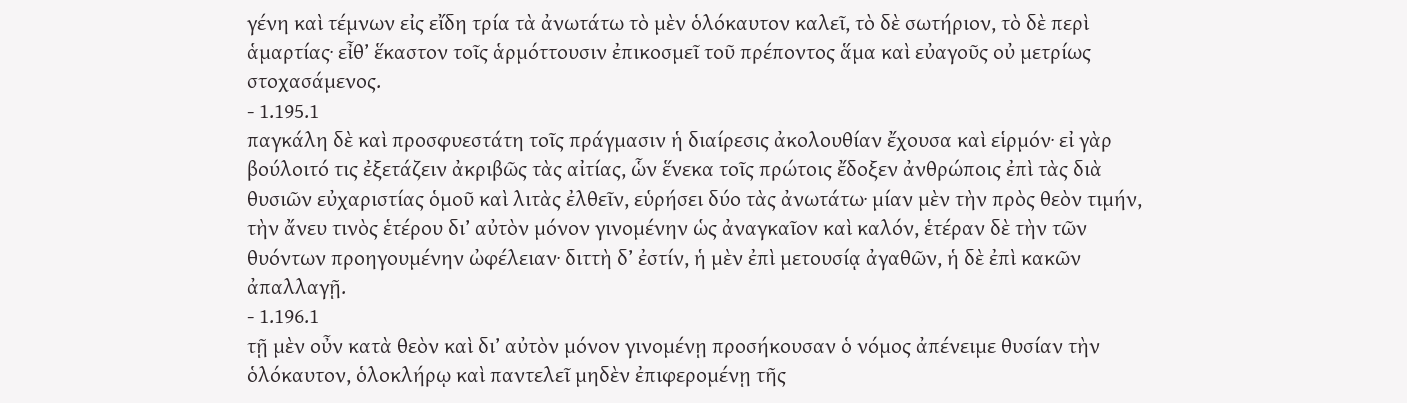γένη καὶ τέμνων εἰς εἴδη τρία τὰ ἀνωτάτω τὸ μὲν ὁλόκαυτον καλεῖ, τὸ δὲ σωτήριον, τὸ δὲ περὶ ἁμαρτίας· εἶθ’ ἕκαστον τοῖς ἁρμόττουσιν ἐπικοσμεῖ τοῦ πρέποντος ἅμα καὶ εὐαγοῦς οὐ μετρίως στοχασάμενος.
- 1.195.1
παγκάλη δὲ καὶ προσφυεστάτη τοῖς πράγμασιν ἡ διαίρεσις ἀκολουθίαν ἔχουσα καὶ εἱρμόν· εἰ γὰρ βούλοιτό τις ἐξετάζειν ἀκριβῶς τὰς αἰτίας, ὧν ἕνεκα τοῖς πρώτοις ἔδοξεν ἀνθρώποις ἐπὶ τὰς διὰ θυσιῶν εὐχαριστίας ὁμοῦ καὶ λιτὰς ἐλθεῖν, εὑρήσει δύο τὰς ἀνωτάτω· μίαν μὲν τὴν πρὸς θεὸν τιμήν, τὴν ἄνευ τινὸς ἑτέρου δι’ αὐτὸν μόνον γινομένην ὡς ἀναγκαῖον καὶ καλόν, ἑτέραν δὲ τὴν τῶν θυόντων προηγουμένην ὠφέλειαν· διττὴ δ’ ἐστίν, ἡ μὲν ἐπὶ μετουσίᾳ ἀγαθῶν, ἡ δὲ ἐπὶ κακῶν ἀπαλλαγῇ.
- 1.196.1
τῇ μὲν οὖν κατὰ θεὸν καὶ δι’ αὐτὸν μόνον γινομένῃ προσήκουσαν ὁ νόμος ἀπένειμε θυσίαν τὴν ὁλόκαυτον, ὁλοκλήρῳ καὶ παντελεῖ μηδὲν ἐπιφερομένῃ τῆς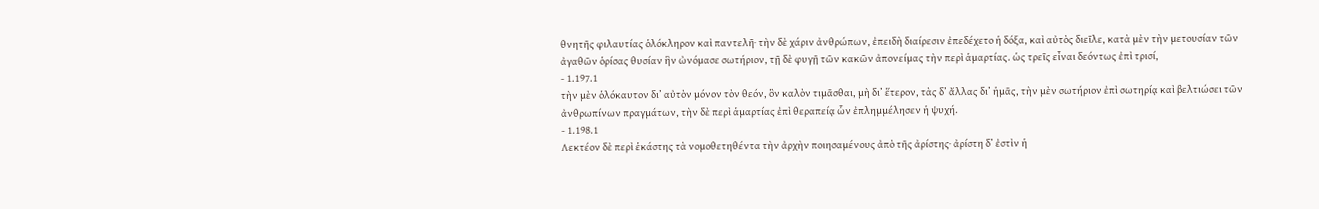θνητῆς φιλαυτίας ὁλόκληρον καὶ παντελῆ· τὴν δὲ χάριν ἀνθρώπων, ἐπειδὴ διαίρεσιν ἐπεδέχετο ἡ δόξα, καὶ αὐτὸς διεῖλε, κατὰ μὲν τὴν μετουσίαν τῶν ἀγαθῶν ὁρίσας θυσίαν ἣν ὠνόμασε σωτήριον, τῇ δὲ φυγῇ τῶν κακῶν ἀπονείμας τὴν περὶ ἁμαρτίας. ὡς τρεῖς εἶναι δεόντως ἐπὶ τρισί,
- 1.197.1
τὴν μὲν ὁλόκαυτον δι’ αὐτὸν μόνον τὸν θεόν, ὃν καλὸν τιμᾶσθαι, μὴ δι’ ἕτερον, τὰς δ’ ἄλλας δι’ ἡμᾶς, τὴν μὲν σωτήριον ἐπὶ σωτηρίᾳ καὶ βελτιώσει τῶν ἀνθρωπίνων πραγμάτων, τὴν δὲ περὶ ἁμαρτίας ἐπὶ θεραπείᾳ ὧν ἐπλημμέλησεν ἡ ψυχή.
- 1.198.1
Λεκτέον δὲ περὶ ἑκάστης τὰ νομοθετηθέντα τὴν ἀρχὴν ποιησαμένους ἀπὸ τῆς ἀρίστης· ἀρίστη δ’ ἐστὶν ἡ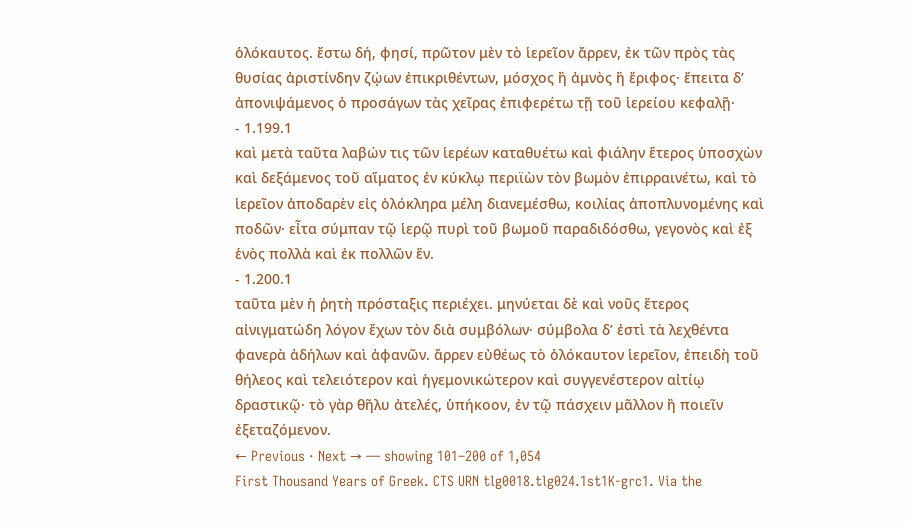ὁλόκαυτος. ἔστω δή, φησί, πρῶτον μὲν τὸ ἱερεῖον ἄρρεν, ἐκ τῶν πρὸς τὰς θυσίας ἀριστίνδην ζῴων ἐπικριθέντων, μόσχος ἢ ἀμνὸς ἢ ἔριφος· ἔπειτα δ’ ἀπονιψάμενος ὁ προσάγων τὰς χεῖρας ἐπιφερέτω τῇ τοῦ ἱερείου κεφαλῇ·
- 1.199.1
καὶ μετὰ ταῦτα λαβών τις τῶν ἱερέων καταθυέτω καὶ φιάλην ἕτερος ὑποσχὼν καὶ δεξάμενος τοῦ αἵματος ἐν κύκλῳ περιϊὼν τὸν βωμὸν ἐπιρραινέτω, καὶ τὸ ἱερεῖον ἀποδαρὲν εἰς ὁλόκληρα μέλη διανεμέσθω, κοιλίας ἀποπλυνομένης καὶ ποδῶν· εἶτα σύμπαν τῷ ἱερῷ πυρὶ τοῦ βωμοῦ παραδιδόσθω, γεγονὸς καὶ ἐξ ἑνὸς πολλὰ καὶ ἐκ πολλῶν ἕν.
- 1.200.1
ταῦτα μὲν ἡ ῥητὴ πρόσταξις περιέχει. μηνύεται δὲ καὶ νοῦς ἕτερος αἰνιγματώδη λόγον ἔχων τὸν διὰ συμβόλων· σύμβολα δ’ ἐστὶ τὰ λεχθέντα φανερὰ ἀδήλων καὶ ἀφανῶν. ἄρρεν εὐθέως τὸ ὁλόκαυτον ἱερεῖον, ἐπειδὴ τοῦ θήλεος καὶ τελειότερον καὶ ἡγεμονικώτερον καὶ συγγενέστερον αἰτίῳ δραστικῷ· τὸ γὰρ θῆλυ ἀτελές, ὑπήκοον, ἐν τῷ πάσχειν μᾶλλον ἢ ποιεῖν ἐξεταζόμενον.
← Previous · Next → — showing 101–200 of 1,054
First Thousand Years of Greek. CTS URN tlg0018.tlg024.1st1K-grc1. Via the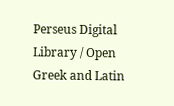Perseus Digital Library / Open Greek and Latin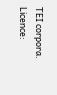TEI corpora. Licence: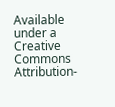Available under a Creative Commons Attribution-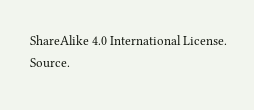ShareAlike 4.0 International License. Source.